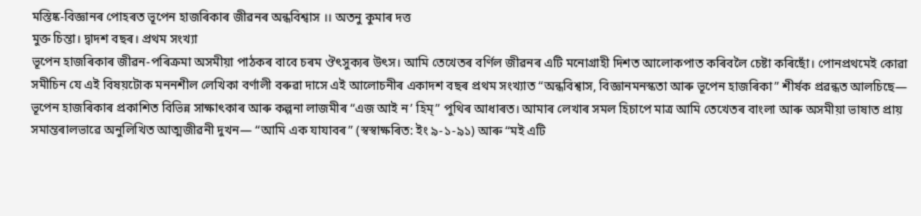মস্তিষ্ক-বিজ্ঞানৰ পোহৰত ভূপেন হাজৰিকাৰ জীৱনৰ অন্ধবিশ্বাস ।। অতনু কুমাৰ দত্ত
মুক্ত চিন্তা। দ্বাদশ বছৰ। প্ৰথম সংখ্যা
ভূপেন হাজৰিকাৰ জীৱন-পৰিক্ৰমা অসমীয়া পাঠকৰ বাবে চৰম ঔৎসুক্যৰ উৎস। আমি তেখেতৰ বৰ্ণিল জীৱনৰ এটি মনোগ্ৰাহী দিশত আলোকপাত কৰিবলৈ চেষ্টা কৰিছোঁ। পোনপ্রথমেই কোৱা সমীচিন যে এই বিষয়টোক মননশীল লেখিকা বর্ণালী বৰুৱা দাসে এই আলোচনীৰ একাদশ বছৰ প্ৰথম সংখ্যাত “অন্ধবিশ্বাস, বিজ্ঞানমনস্কতা আৰু ভূপেন হাজৰিকা” শীর্ষক প্ৰৱন্ধত আলচিছে— ভূপেন হাজৰিকাৰ প্ৰকাশিত বিভিন্ন সাক্ষাৎকাৰ আৰু কল্পনা লাজমীৰ “এজ আই ন’ হিম্” পুথিৰ আধাৰত। আমাৰ লেখাৰ সমল হিচাপে মাত্র আমি তেখেতৰ বাংলা আৰু অসমীয়া ভাষাত প্রায় সমান্তৰালভাৱে অনুলিখিত আত্মজীৱনী দুখন— “আমি এক যাযাবৰ” (স্বস্বাক্ষৰিত: ইং ৯-১-৯১) আৰু “মই এটি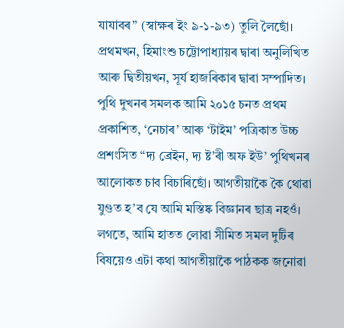যাযাবৰ” (স্বাক্ষৰ ইং ৯-১-৯৩) তুলি লৈছোঁ। প্রথমখন, হিমাংশু চট্টোপাধ্যায়ৰ দ্বাৰা অনুলিখিত আৰু দ্বিতীয়খন, সূর্য হাজৰিকাৰ দ্বাৰা সম্পাদিত। পুথি দুখনৰ সমলক আমি ২০১৫ চনত প্রথম প্রকাশিত, ‘নেচাৰ’ আৰু ‘টাইম’ পত্রিকাত উচ্চ প্রশংসিত “দ্য ব্রেইন, দ্য ষ্ট’ৰী অফ ইউ’ পুথিখনৰ আলোকত চাব বিচাৰিছোঁ। আগতীয়াকৈ কৈ থোৱা যুগুত হ’ব যে আমি মস্তিষ্ক বিজ্ঞানৰ ছাত্র নহওঁ। লগতে, আমি হাতত লোৱা সীমিত সমল দুটিৰ বিষয়েও এটা কথা আগতীয়াকৈ পাঠকক জনোৱা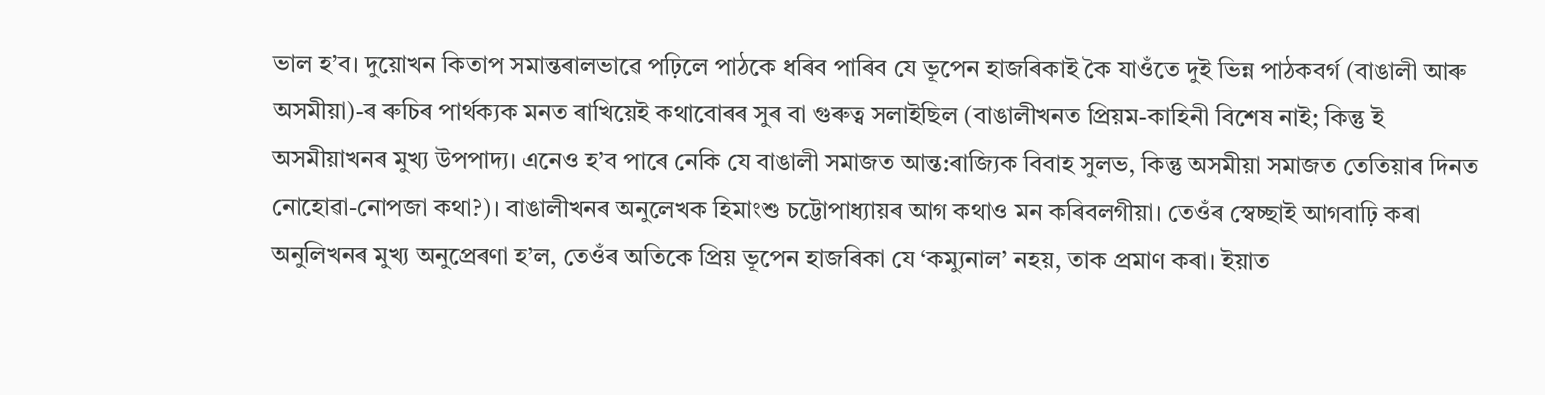ভাল হ’ব। দুয়োখন কিতাপ সমান্তৰালভাৱে পঢ়িলে পাঠকে ধৰিব পাৰিব যে ভূপেন হাজৰিকাই কৈ যাওঁতে দুই ভিন্ন পাঠকবর্গ (বাঙালী আৰু অসমীয়া)-ৰ ৰুচিৰ পাৰ্থক্যক মনত ৰাখিয়েই কথাবোৰৰ সুৰ বা গুৰুত্ব সলাইছিল (বাঙালীখনত প্রিয়ম-কাহিনী বিশেষ নাই; কিন্তু ই অসমীয়াখনৰ মুখ্য উপপাদ্য। এনেও হ’ব পাৰে নেকি যে বাঙালী সমাজত আন্ত:ৰাজ্যিক বিবাহ সুলভ, কিন্তু অসমীয়া সমাজত তেতিয়াৰ দিনত নোহোৱা-নোপজা কথা?)। বাঙালীখনৰ অনুলেখক হিমাংশু চট্টোপাধ্যায়ৰ আগ কথাও মন কৰিবলগীয়া। তেওঁৰ স্বেচ্ছাই আগবাঢ়ি কৰা অনুলিখনৰ মুখ্য অনুপ্ৰেৰণা হ’ল, তেওঁৰ অতিকে প্রিয় ভূপেন হাজৰিকা যে ‘কম্যুনাল’ নহয়, তাক প্ৰমাণ কৰা। ইয়াত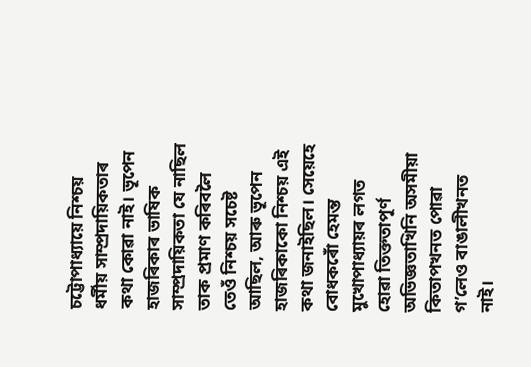চট্টোপাধ্যায়ে নিশ্চয় ধর্মীয় সাম্প্রদায়িকতাৰ কথা কোৱা নাই। ভূপেন হাজৰিকাৰ ভাষিক সাম্প্রদায়িকতা যে নাছিল তাক প্রমাণ কৰিবলৈ তেওঁ নিশ্চয় সচেষ্ট আছিল, আৰু ভূপেন হাজৰিকাকো নিশ্চয় এই কথা জনাইছিল। সেয়েহে বোধকৰোঁ হেমন্ত মুখোপাধ্যায়ৰ লগত হোৱা তিক্ততাপূর্ণ অভিজ্ঞতাখিনি অসমীয়া কিতাপখনত পোৱা গ’লেও বাঙালীখনত নাই।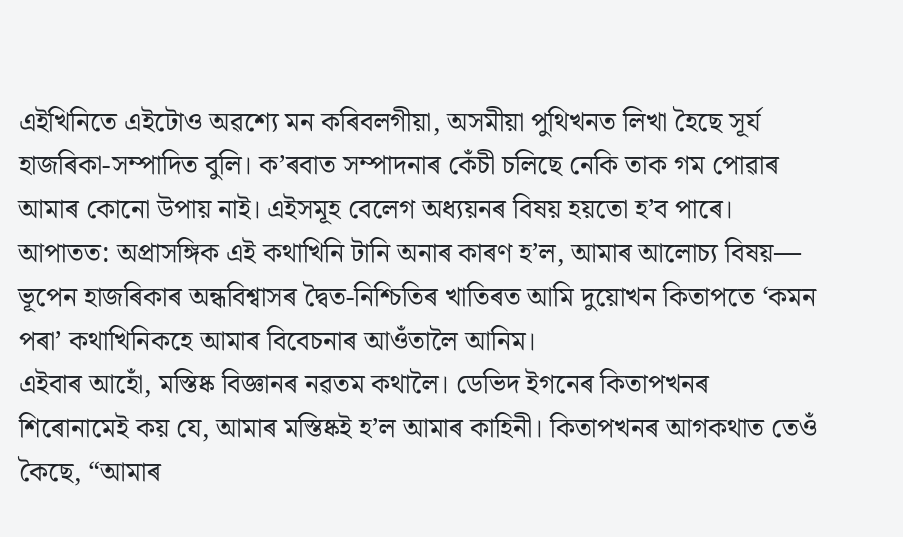এইখিনিতে এইটোও অৱশ্যে মন কৰিবলগীয়া, অসমীয়া পুথিখনত লিখা হৈছে সূর্য হাজৰিকা-সম্পাদিত বুলি। ক’ৰবাত সম্পাদনাৰ কেঁচী চলিছে নেকি তাক গম পোৱাৰ আমাৰ কোনো উপায় নাই। এইসমূহ বেলেগ অধ্যয়নৰ বিষয় হয়তো হ’ব পাৰে। আপাতত: অপ্রাসঙ্গিক এই কথাখিনি টানি অনাৰ কাৰণ হ’ল, আমাৰ আলোচ্য বিষয়— ভূপেন হাজৰিকাৰ অন্ধবিশ্বাসৰ দ্বৈত-নিশ্চিতিৰ খাতিৰত আমি দুয়োখন কিতাপতে ‘কমন পৰা’ কথাখিনিকহে আমাৰ বিবেচনাৰ আওঁতালৈ আনিম।
এইবাৰ আহোঁ, মস্তিষ্ক বিজ্ঞানৰ নৱতম কথালৈ। ডেভিদ ইগনেৰ কিতাপখনৰ শিৰোনামেই কয় যে, আমাৰ মস্তিষ্কই হ’ল আমাৰ কাহিনী। কিতাপখনৰ আগকথাত তেওঁ কৈছে, “আমাৰ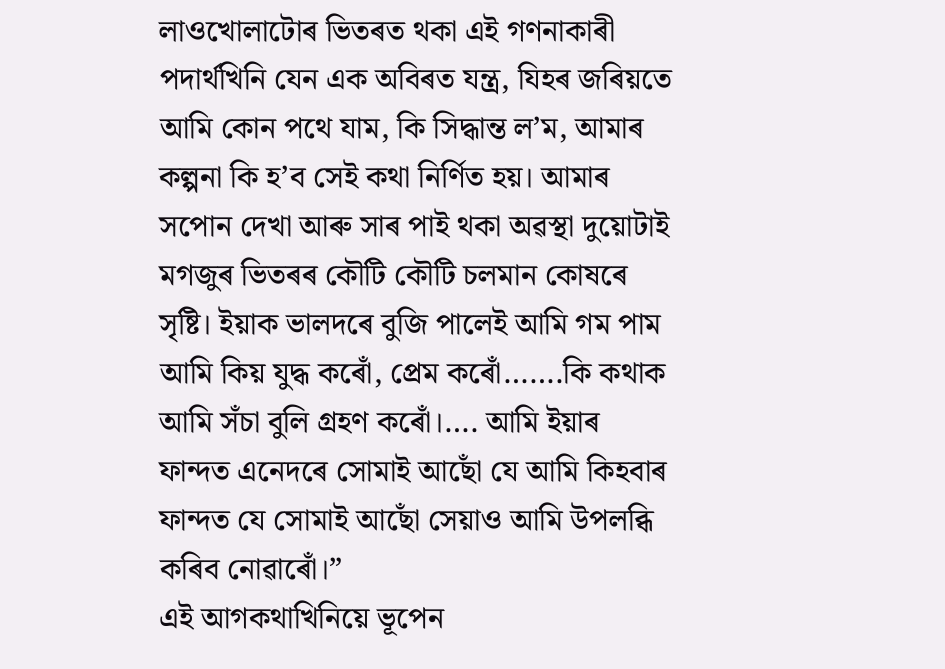লাওখোলাটোৰ ভিতৰত থকা এই গণনাকাৰী পদার্থখিনি যেন এক অবিৰত যন্ত্ৰ, যিহৰ জৰিয়তে আমি কোন পথে যাম, কি সিদ্ধান্ত ল’ম, আমাৰ কল্পনা কি হ’ব সেই কথা নির্ণিত হয়। আমাৰ সপোন দেখা আৰু সাৰ পাই থকা অৱস্থা দুয়োটাই মগজুৰ ভিতৰৰ কৌটি কৌটি চলমান কোষৰে সৃষ্টি। ইয়াক ভালদৰে বুজি পালেই আমি গম পাম আমি কিয় যুদ্ধ কৰোঁ, প্রেম কৰোঁ…….কি কথাক আমি সঁচা বুলি গ্রহণ কৰোঁ।…. আমি ইয়াৰ ফান্দত এনেদৰে সোমাই আছোঁ যে আমি কিহবাৰ ফান্দত যে সোমাই আছোঁ সেয়াও আমি উপলব্ধি কৰিব নোৱাৰোঁ।”
এই আগকথাখিনিয়ে ভূপেন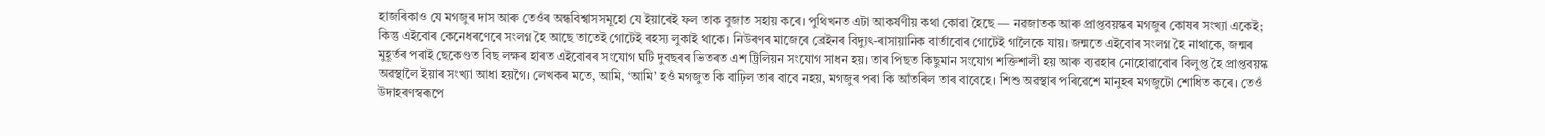হাজৰিকাও যে মগজুৰ দাস আৰু তেওঁৰ অন্ধবিশ্বাসসমূহো যে ইয়াৰেই ফল তাক বুজাত সহায় কৰে। পুথিখনত এটা আকর্ষণীয় কথা কোৱা হৈছে — নৱজাতক আৰু প্ৰাপ্তবয়স্কৰ মগজুৰ কোষৰ সংখ্যা একেই; কিন্তু এইবোৰ কেনেধৰণেৰে সংলগ্ন হৈ আছে তাতেই গোটেই ৰহস্য লুকাই থাকে। নিউৰণৰ মাজেৰে ব্ৰেইনৰ বিদ্যুৎ-ৰাসায়ানিক বাৰ্তাবোৰ গোটেই গালৈকে যায়। জন্মতে এইবোৰ সংলগ্ন হৈ নাথাকে, জন্মৰ মুহূৰ্তৰ পৰাই ছেকেণ্ডত বিছ লক্ষৰ হাৰত এইবোৰৰ সংযোগ ঘটি দুবছৰৰ ভিতৰত এশ ট্রিলিয়ন সংযোগ সাধন হয়। তাৰ পিছত কিছুমান সংযোগ শক্তিশালী হয় আৰু ব্যৱহাৰ নোহোৱাবোৰ বিলুপ্ত হৈ প্রাপ্তবয়স্ক অৱস্থালৈ ইয়াৰ সংখ্যা আধা হয়গৈ। লেখকৰ মতে, আমি, ‘আমি’ হওঁ মগজুত কি বাঢ়িল তাৰ বাবে নহয়, মগজুৰ পৰা কি আঁতৰিল তাৰ বাবেহে। শিশু অৱস্থাৰ পৰিৱেশে মানুহৰ মগজুটো শোধিত কৰে। তেওঁ উদাহৰণস্বৰূপে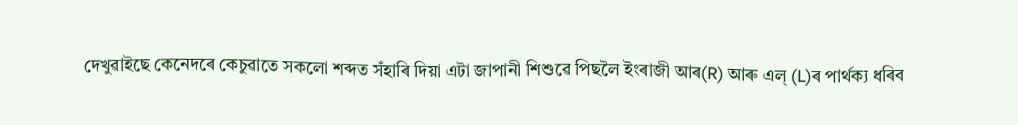দেখুৱাইছে কেনেদৰে কেচুৱাতে সকলো শব্দত সঁহাৰি দিয়া এটা জাপানী শিশুৱে পিছলৈ ইংৰাজী আৰ(R) আৰু এল্ (L)ৰ পাৰ্থক্য ধৰিব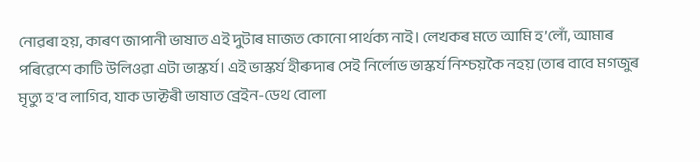নোৱৰা হয়, কাৰণ জাপানী ভাষাত এই দুটাৰ মাজত কোনো পার্থক্য নাই। লেখকৰ মতে আমি হ’লোঁ, আমাৰ পৰিৱেশে কাটি উলিওৱা এটা ভাস্কর্য। এই ভাস্কর্য হীৰুদাৰ সেই নির্লোভ ভাস্কর্য নিশ্চয়কৈ নহয় (তাৰ বাবে মগজুৰ মৃত্যু হ’ব লাগিব, যাক ডাক্টৰী ভাষাত ব্রেইন-ডেথ বোলা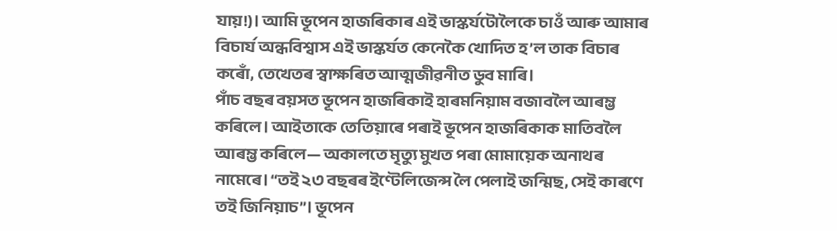যায়!)। আমি ভূপেন হাজৰিকাৰ এই ভাস্কর্যটোলৈকে চাওঁ আৰু আমাৰ বিচার্য অন্ধবিশ্বাস এই ভাস্কর্যত কেনেকৈ খোদিত হ’ল তাক বিচাৰ কৰোঁ, তেখেতৰ স্বাক্ষৰিত আত্মজীৱনীত ডুব মাৰি।
পাঁচ বছৰ বয়সত ভূপেন হাজৰিকাই হাৰমনিয়াম বজাবলৈ আৰম্ভ কৰিলে। আইতাকে তেতিয়াৰে পৰাই ভূপেন হাজৰিকাক মাতিবলৈ আৰম্ভ কৰিলে— অকালতে মৃত্যু মুখত পৰা মোমায়েক অনাথৰ নামেৰে। “তই ২৩ বছৰৰ ইণ্টেলিজেন্স লৈ পেলাই জন্মিছ, সেই কাৰণে তই জিনিয়াচ”। ভূপেন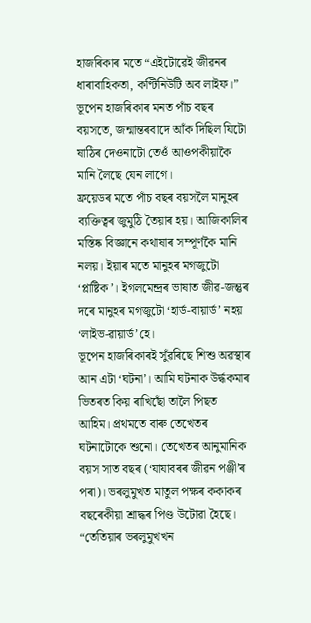হাজৰিকাৰ মতে “এইটোৱেই জীৱনৰ ধাৰাবাহিকতা, কণ্টিনিউটি অব লাইফ।” ভূপেন হাজৰিকাৰ মনত পাঁচ বছৰ বয়সতে, জন্মান্তৰবাদে আঁক দিছিল যিটো ষাঠিৰ দেওনাটো তেওঁ আওপকীয়াকৈ মানি লৈছে যেন লাগে।
ফ্রয়েডৰ মতে পাঁচ বছৰ বয়সলৈ মানুহৰ ব্যক্তিত্বৰ জুমুঠি তৈয়াৰ হয়। আজিকালিৰ মস্তিষ্ক বিজ্ঞানে কথাষাৰ সম্পূৰ্ণকৈ মানি নলয়। ইয়াৰ মতে মানুহৰ মগজুটো ‘প্লাষ্টিক’। ইগলমেন্দ্ৰৰ ভাষাত জীৱ-জন্তুৰ দৰে মানুহৰ মগজুটো ‘হার্ড-বায়ার্ড’ নহয় ‘লাইভ-ৱায়ার্ড’হে।
ভূপেন হাজৰিকাৰই সুঁৱৰিছে শিশু অৱস্থাৰ আন এটা ‘ঘটনা’। আমি ঘটনাক উর্দ্ধকমাৰ ভিতৰত কিয় ৰাখিছোঁ তালৈ পিছত আহিম। প্রথমতে বাৰু তেখেতৰ ঘটনাটোকে শুনো। তেখেতৰ আনুমানিক বয়স সাত বছৰ (‘যাযাবৰৰ জীৱন পঞ্জী’ৰ পৰা)। ভৰলুমুখত মাতুল পক্ষৰ ককাকৰ বছৰেকীয়া শ্রাদ্ধৰ পিণ্ড উটোৱা হৈছে। “তেতিয়াৰ ভৰলুমুখখন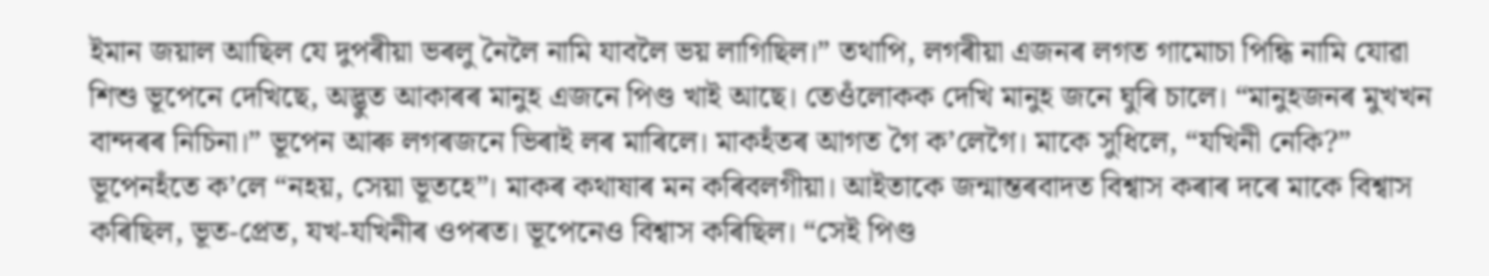ইমান জয়াল আছিল যে দুপৰীয়া ভৰলু নৈলৈ নামি যাবলৈ ভয় লাগিছিল।” তথাপি, লগৰীয়া এজনৰ লগত গামোচা পিন্ধি নামি যোৱা শিশু ভূপেনে দেখিছে, অদ্ভুত আকাৰৰ মানুহ এজনে পিণ্ড খাই আছে। তেওঁলোকক দেখি মানুহ জনে ঘুৰি চালে। “মানুহজনৰ মুখখন বান্দৰৰ নিচিনা।” ভূপেন আৰু লগৰজনে ভিৰাই লৰ মাৰিলে। মাকহঁতৰ আগত গৈ ক’লেগৈ। মাকে সুধিলে, “যখিনী নেকি?” ভূপেনহঁতে ক’লে “নহয়, সেয়া ভূতহে”। মাকৰ কথাষাৰ মন কৰিবলগীয়া। আইতাকে জন্মান্তৰবাদত বিশ্বাস কৰাৰ দৰে মাকে বিশ্বাস কৰিছিল, ভূত-প্রেত, যখ-যখিনীৰ ওপৰত। ভূপেনেও বিশ্বাস কৰিছিল। “সেই পিণ্ড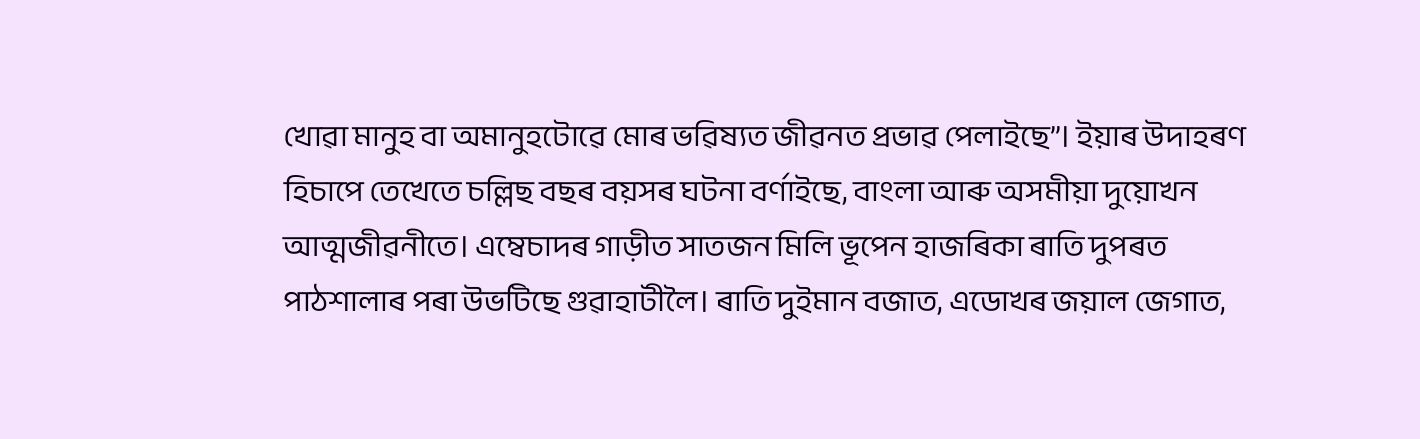খোৱা মানুহ বা অমানুহটোৱে মোৰ ভৱিষ্যত জীৱনত প্ৰভাৱ পেলাইছে”। ইয়াৰ উদাহৰণ হিচাপে তেখেতে চল্লিছ বছৰ বয়সৰ ঘটনা বর্ণাইছে, বাংলা আৰু অসমীয়া দুয়োখন আত্মজীৱনীতে। এম্বেচাদৰ গাড়ীত সাতজন মিলি ভূপেন হাজৰিকা ৰাতি দুপৰত পাঠশালাৰ পৰা উভটিছে গুৱাহাটীলৈ। ৰাতি দুইমান বজাত, এডোখৰ জয়াল জেগাত,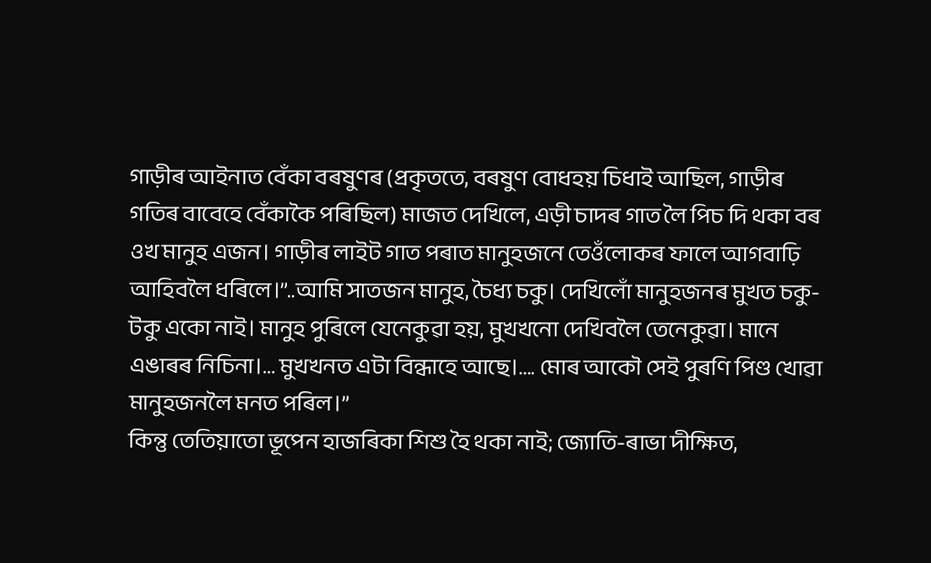গাড়ীৰ আইনাত বেঁকা বৰষুণৰ (প্ৰকৃততে, বৰষুণ বোধহয় চিধাই আছিল, গাড়ীৰ গতিৰ বাবেহে বেঁকাকৈ পৰিছিল) মাজত দেখিলে, এড়ী চাদৰ গাত লৈ পিচ দি থকা বৰ ওখ মানুহ এজন। গাড়ীৰ লাইট গাত পৰাত মানুহজনে তেওঁলোকৰ ফালে আগবাঢ়ি আহিবলৈ ধৰিলে।”..আমি সাতজন মানুহ, চৈধ্য চকু। দেখিলোঁ মানুহজনৰ মুখত চকু-টকু একো নাই। মানুহ পুৰিলে যেনেকুৱা হয়, মুখখনো দেখিবলৈ তেনেকুৱা। মানে এঙাৰৰ নিচিনা।… মুখখনত এটা বিন্ধাহে আছে।…. মোৰ আকৌ সেই পুৰণি পিণ্ড খোৱা মানুহজনলৈ মনত পৰিল।”
কিন্তু তেতিয়াতো ভূপেন হাজৰিকা শিশু হৈ থকা নাই; জ্যোতি-ৰাভা দীক্ষিত,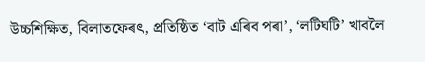উচ্চশিক্ষিত, বিলাতফেৰৎ, প্রতিষ্ঠিত ‘বাট এৰিব পৰা’, ‘লটিঘটি’ খাবলৈ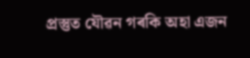প্রস্তুত যৌৱন গৰকি অহা এজন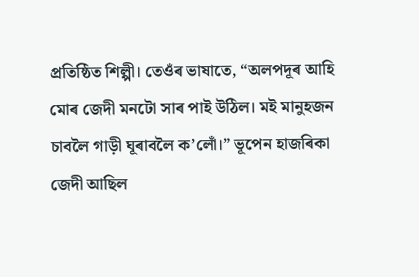প্রতিষ্ঠিত শিল্পী। তেওঁৰ ভাষাতে, “অলপদূৰ আহি মোৰ জেদী মনটো সাৰ পাই উঠিল। মই মানুহজন চাবলৈ গাড়ী ঘূৰাবলৈ ক’লোঁ।” ভূপেন হাজৰিকা জেদী আছিল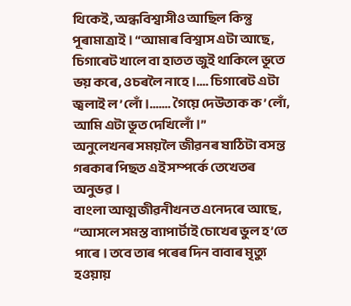থিকেই, অন্ধবিশ্বাসীও আছিল কিন্তু পূৰামাত্ৰাই। “আমাৰ বিশ্বাস এটা আছে, চিগাৰেট খালে বা হাতত জুই থাকিলে ভূতে ভয় কৰে, ওচৰলৈ নাহে।…. চিগাৰেট এটা জ্বলাই ল’লোঁ।……. গৈয়ে দেউতাক ক’লোঁ, আমি এটা ভূত দেখিলোঁ।”
অনুলেখনৰ সময়লৈ জীৱনৰ ষাঠিটা বসন্ত গৰকাৰ পিছত এই সম্পর্কে তেখেতৰ অনুভৱ।
বাংলা আত্মজীৱনীখনত এনেদৰে আছে, “আসলে সমস্ত ব্যাপাৰ্টাই চোখেৰ ভুল হ’তে পাৰে। তবে তাৰ পৰেৰ দিন বাবাৰ মৃত্যু হওয়ায়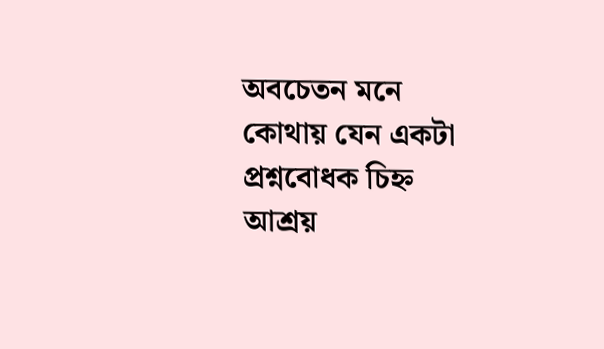অবচেতন মনে কোথায় যেন একটা প্রশ্নবোধক চিহ্ন আশ্রয়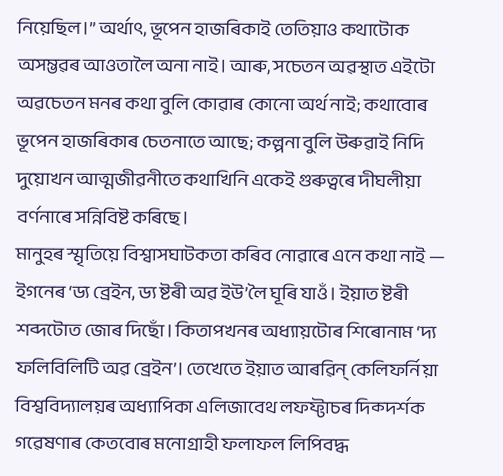নিয়েছিল।” অর্থাৎ, ভূপেন হাজৰিকাই তেতিয়াও কথাটোক অসম্ভৱৰ আওতালৈ অনা নাই। আৰু, সচেতন অৱস্থাত এইটো অৱচেতন মনৰ কথা বুলি কোৱাৰ কোনো অৰ্থ নাই; কথাবোৰ ভূপেন হাজৰিকাৰ চেতনাতে আছে; কল্পনা বুলি উৰুৱাই নিদি দুয়োখন আত্মজীৱনীতে কথাখিনি একেই গুৰুত্বৰে দীঘলীয়া বৰ্ণনাৰে সন্নিবিষ্ট কৰিছে।
মানুহৰ স্মৃতিয়ে বিশ্বাসঘাটকতা কৰিব নোৱাৰে এনে কথা নাই — ইগনেৰ ‘ড্য ব্রেইন, ড্য ষ্টৰী অৱ ইউ’লৈ ঘূৰি যাওঁ। ইয়াত ষ্টৰী শব্দটোত জোৰ দিছোঁ। কিতাপখনৰ অধ্যায়টোৰ শিৰোনাম ‘দ্য ফলিবিলিটি অৱ ব্রেইন’। তেখেতে ইয়াত আৰৱিন্ কেলিফর্নিয়া বিশ্ববিদ্যালয়ৰ অধ্যাপিকা এলিজাবেথ লফফ্টাচৰ দিক্দৰ্শক গৱেষণাৰ কেতবোৰ মনোগ্ৰাহী ফলাফল লিপিবদ্ধ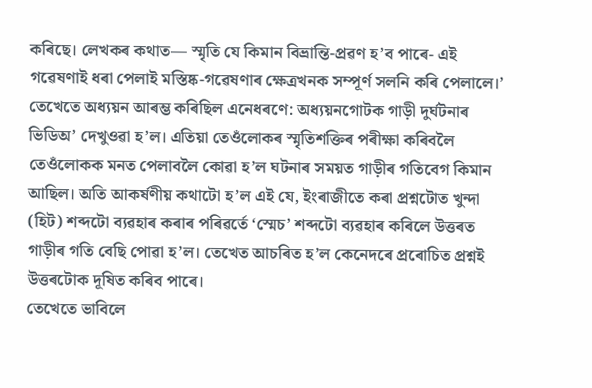কৰিছে। লেখকৰ কথাত— স্মৃতি যে কিমান বিভ্রান্তি-প্ৰৱণ হ’ব পাৰে- এই গৱেষণাই ধৰা পেলাই মস্তিষ্ক-গৱেষণাৰ ক্ষেত্ৰখনক সম্পূর্ণ সলনি কৰি পেলালে।’ তেখেতে অধ্যয়ন আৰম্ভ কৰিছিল এনেধৰণে: অধ্যয়নগোটক গাড়ী দুর্ঘটনাৰ ভিডিঅ’ দেখুওৱা হ’ল। এতিয়া তেওঁলোকৰ স্মৃতিশক্তিৰ পৰীক্ষা কৰিবলৈ তেওঁলোকক মনত পেলাবলৈ কোৱা হ’ল ঘটনাৰ সময়ত গাড়ীৰ গতিবেগ কিমান আছিল। অতি আকর্ষণীয় কথাটো হ’ল এই যে, ইংৰাজীতে কৰা প্ৰশ্নটোত খুন্দা (হিট) শব্দটো ব্যৱহাৰ কৰাৰ পৰিৱৰ্তে ‘স্মেচ’ শব্দটো ব্যৱহাৰ কৰিলে উত্তৰত গাড়ীৰ গতি বেছি পোৱা হ’ল। তেখেত আচৰিত হ’ল কেনেদৰে প্ৰৰোচিত প্রশ্নই উত্তৰটোক দূষিত কৰিব পাৰে।
তেখেতে ভাবিলে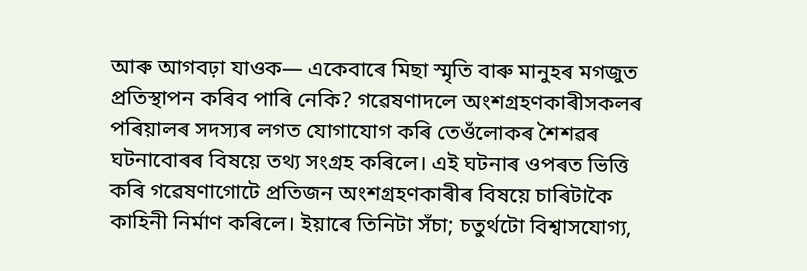আৰু আগবঢ়া যাওক— একেবাৰে মিছা স্মৃতি বাৰু মানুহৰ মগজুত প্রতিস্থাপন কৰিব পাৰি নেকি? গৱেষণাদলে অংশগ্ৰহণকাৰীসকলৰ পৰিয়ালৰ সদস্যৰ লগত যোগাযোগ কৰি তেওঁলোকৰ শৈশৱৰ ঘটনাবোৰৰ বিষয়ে তথ্য সংগ্ৰহ কৰিলে। এই ঘটনাৰ ওপৰত ভিত্তি কৰি গৱেষণাগোটে প্রতিজন অংশগ্ৰহণকাৰীৰ বিষয়ে চাৰিটাকৈ কাহিনী নিৰ্মাণ কৰিলে। ইয়াৰে তিনিটা সঁচা; চতুর্থটো বিশ্বাসযোগ্য,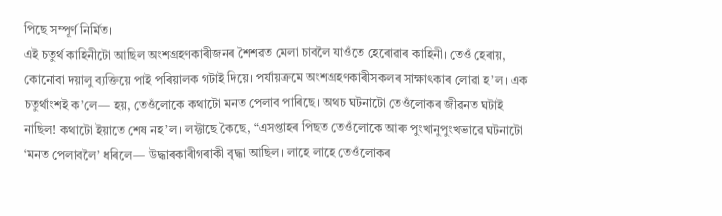পিছে সম্পূর্ণ নির্মিত।
এই চতুর্থ কাহিনীটো আছিল অংশগ্ৰহণকাৰীজনৰ শৈশৱত মেলা চাবলৈ যাওঁতে হেৰোৱাৰ কাহিনী। তেওঁ হেৰায়, কোনোবা দয়ালু ব্যক্তিয়ে পাই পৰিয়ালক গটাই দিয়ে। পৰ্যায়ক্ৰমে অংশগ্রহণকাৰীসকলৰ সাক্ষাৎকাৰ লোৱা হ’ল। এক চতুর্থাংশই ক’লে— হয়, তেওঁলোকে কথাটো মনত পেলাব পাৰিছে। অথচ ঘটনাটো তেওঁলোকৰ জীৱনত ঘটাই নাছিল! কথাটো ইয়াতে শেষ নহ’ল। লফ্টাছে কৈছে, “এসপ্তাহৰ পিছত তেওঁলোকে আৰু পুংখানুপুংখভাৱে ঘটনাটো ‘মনত পেলাবলৈ’ ধৰিলে— উদ্ধাৰকাৰীগৰাকী বৃদ্ধা আছিল। লাহে লাহে তেওঁলোকৰ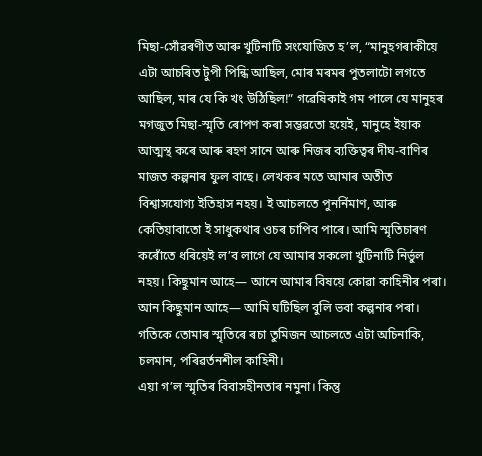মিছা-সোঁৱৰণীত আৰু খুটিনাটি সংযোজিত হ’ল, “মানুহগৰাকীয়ে এটা আচৰিত টুপী পিন্ধি আছিল, মোৰ মৰমৰ পুতলাটো লগতে আছিল, মাৰ যে কি খং উঠিছিল!” গৱেষিকাই গম পালে যে মানুহৰ মগজুত মিছা-স্মৃতি ৰোপণ কৰা সম্ভৱতো হয়েই, মানুহে ইয়াক আত্মস্থ কৰে আৰু ৰহণ সানে আৰু নিজৰ ব্যক্তিত্বৰ দীঘ-বাণিৰ মাজত কল্পনাৰ ফুল বাছে। লেখকৰ মতে আমাৰ অতীত বিশ্বাসযোগ্য ইতিহাস নহয়। ই আচলতে পুনর্নিমাণ, আৰু কেতিয়াবাতো ই সাধুকথাৰ ওচৰ চাপিব পাৰে। আমি স্মৃতিচাৰণ কৰোঁতে ধৰিয়েই ল’ব লাগে যে আমাৰ সকলো খুটিনাটি নির্ভুল নহয়। কিছুমান আহে— আনে আমাৰ বিষয়ে কোৱা কাহিনীৰ পৰা। আন কিছুমান আহে— আমি ঘটিছিল বুলি ভবা কল্পনাৰ পৰা। গতিকে তোমাৰ স্মৃতিৰে ৰচা তুমিজন আচলতে এটা অচিনাকি, চলমান, পৰিৱৰ্তনশীল কাহিনী।
এয়া গ’ল স্মৃতিৰ বিবাসহীনতাৰ নমুনা। কিন্তু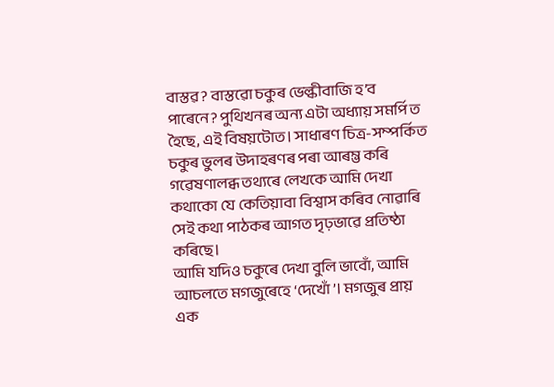বাস্তৱ? বাস্তৱো চকুৰ ভেল্কীবাজি হ’ব পাৰেনে? পুথিখনৰ অন্য এটা অধ্যায় সমর্পিত হৈছে, এই বিষয়টোত। সাধাৰণ চিত্ৰ-সম্পর্কিত চকুৰ ভুলৰ উদাহৰণৰ পৰা আৰম্ভ কৰি গৱেষণালব্ধ তথ্যৰে লেখকে আমি দেখা কথাকো যে কেতিয়াবা বিশ্বাস কৰিব নোৱাৰি সেই কথা পাঠকৰ আগত দৃঢ়ভাৱে প্রতিষ্ঠা কৰিছে।
আমি যদিও চকুৰে দেখা বুলি ভাবোঁ, আমি আচলতে মগজুৰেহে ‘দেখোঁ’। মগজুৰ প্রায় এক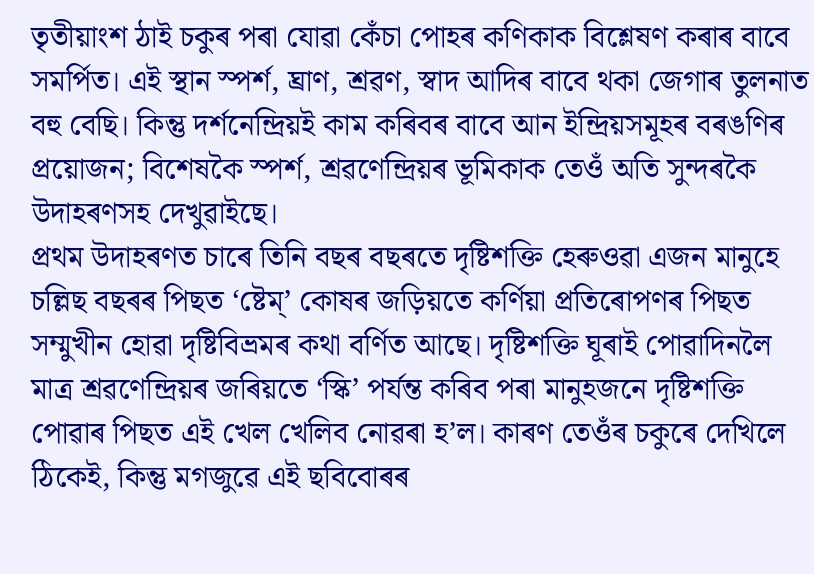তৃতীয়াংশ ঠাই চকুৰ পৰা যোৱা কেঁচা পোহৰ কণিকাক বিশ্লেষণ কৰাৰ বাবে সমর্পিত। এই স্থান স্পর্শ, ঘ্রাণ, শ্ৰৱণ, স্বাদ আদিৰ বাবে থকা জেগাৰ তুলনাত বহু বেছি। কিন্তু দর্শনেন্দ্রিয়ই কাম কৰিবৰ বাবে আন ইন্দ্ৰিয়সমূহৰ বৰঙণিৰ প্রয়োজন; বিশেষকৈ স্পর্শ, শ্ৰৱণেন্দ্ৰিয়ৰ ভূমিকাক তেওঁ অতি সুন্দৰকৈ উদাহৰণসহ দেখুৱাইছে।
প্রথম উদাহৰণত চাৰে তিনি বছৰ বছৰতে দৃষ্টিশক্তি হেৰুওৱা এজন মানুহে চল্লিছ বছৰৰ পিছত ‘ষ্টেম্’ কোষৰ জড়িয়তে কর্ণিয়া প্ৰতিৰোপণৰ পিছত সম্মুখীন হোৱা দৃষ্টিবিভ্রমৰ কথা বর্ণিত আছে। দৃষ্টিশক্তি ঘূৰাই পোৱাদিনলৈ মাত্ৰ শ্ৰৱণেন্দ্ৰিয়ৰ জৰিয়তে ‘স্কি’ পর্যন্ত কৰিব পৰা মানুহজনে দৃষ্টিশক্তি পোৱাৰ পিছত এই খেল খেলিব নোৱৰা হ’ল। কাৰণ তেওঁৰ চকুৰে দেখিলে ঠিকেই, কিন্তু মগজুৱে এই ছবিবোৰৰ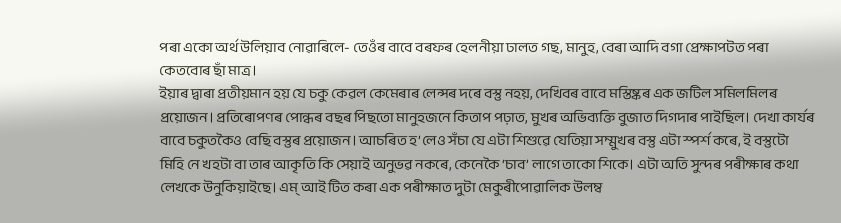পৰা একো অর্থ উলিয়াব নোৱাৰিলে- তেওঁৰ বাবে বৰফৰ হেলনীয়া ঢালত গছ, মানুহ, বেৰা আদি বগা প্রেক্ষাপটত পৰা কেতবোৰ ছাঁ মাত্র।
ইয়াৰ দ্বাৰা প্ৰতীয়মান হয় যে চকু কেৱল কেমেৰাৰ লেন্সৰ দৰে বস্তু নহয়, দেখিবৰ বাবে মস্তিষ্কৰ এক জটিল সমিলমিলৰ প্রয়োজন। প্রতিৰোপণৰ পোন্ধৰ বছৰ পিছতো মানুহজনে কিতাপ পঢ়াত, মুখৰ অভিব্যক্তি বুজাত দিগদাৰ পাইছিল। দেখা কাৰ্যৰ বাবে চকুতকৈও বেছি বস্তুৰ প্রয়োজন। আচৰিত হ’লেও সঁচা যে এটা শিশুৱে যেতিয়া সম্মুখৰ বস্তু এটা স্পৰ্শ কৰে, ই বস্তুটো মিহি নে খহটা বা তাৰ আকৃতি কি সেয়াই অনুভৱ নকৰে, কেনেকৈ ‘চাব’ লাগে তাকো শিকে। এটা অতি সুন্দৰ পৰীক্ষাৰ কথা লেখকে উনুকিয়াইছে। এম্ আই টিত কৰা এক পৰীক্ষাত দুটা মেকুৰীপোৱালিক উলম্ব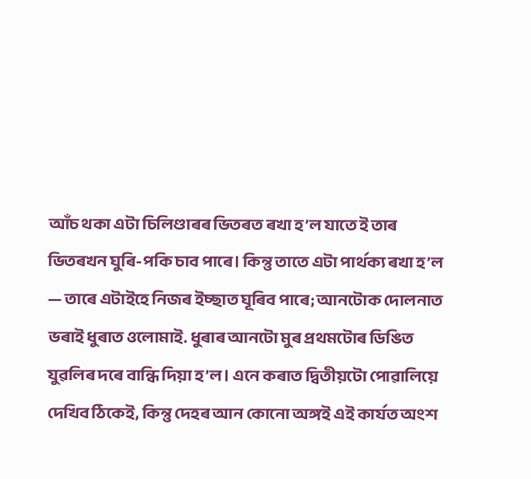আঁচ থকা এটা চিলিণ্ডাৰৰ ভিতৰত ৰখা হ’ল যাতে ই তাৰ ভিতৰখন ঘুৰি-পকি চাব পাৰে। কিন্তু তাতে এটা পার্থক্য ৰখা হ’ল — তাৰে এটাইহে নিজৰ ইচ্ছাত ঘূৰিব পাৰে; আনটোক দোলনাত ভৰাই ধুৰাত ওলোমাই. ধুৰাৰ আনটো মুৰ প্ৰথমটোৰ ডিঙিত যুৱলিৰ দৰে বান্ধি দিয়া হ’ল। এনে কৰাত দ্বিতীয়টো পোৱালিয়ে দেখিব ঠিকেই, কিন্তু দেহৰ আন কোনো অঙ্গই এই কার্যত অংশ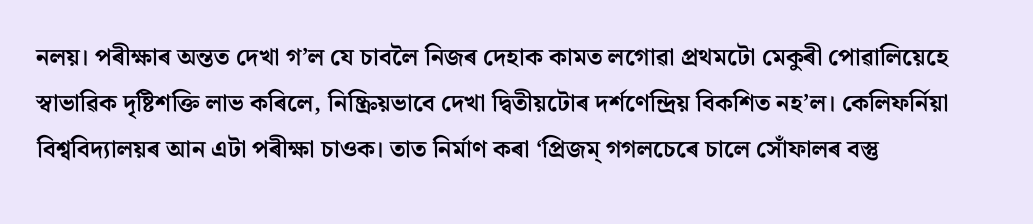নলয়। পৰীক্ষাৰ অন্তত দেখা গ’ল যে চাবলৈ নিজৰ দেহাক কামত লগোৱা প্ৰথমটো মেকুৰী পোৱালিয়েহে স্বাভাৱিক দৃষ্টিশক্তি লাভ কৰিলে, নিষ্ক্ৰিয়ভাবে দেখা দ্বিতীয়টোৰ দর্শণেন্দ্রিয় বিকশিত নহ’ল। কেলিফৰ্নিয়া বিশ্ববিদ্যালয়ৰ আন এটা পৰীক্ষা চাওক। তাত নিৰ্মাণ কৰা ‘প্রিজম্ গগলচেৰে চালে সোঁফালৰ বস্তু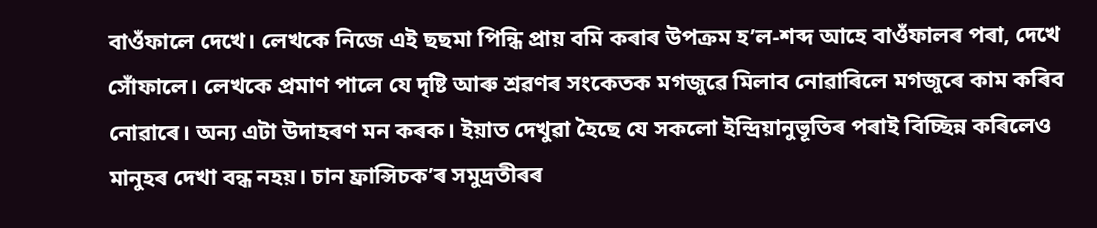বাওঁফালে দেখে। লেখকে নিজে এই ছছমা পিন্ধি প্রায় বমি কৰাৰ উপক্ৰম হ’ল-শব্দ আহে বাওঁফালৰ পৰা, দেখে সোঁফালে। লেখকে প্রমাণ পালে যে দৃষ্টি আৰু শ্ৰৱণৰ সংকেতক মগজুৱে মিলাব নোৱাৰিলে মগজুৰে কাম কৰিব নোৱাৰে। অন্য এটা উদাহৰণ মন কৰক। ইয়াত দেখুৱা হৈছে যে সকলো ইন্দ্রিয়ানুভূতিৰ পৰাই বিচ্ছিন্ন কৰিলেও মানুহৰ দেখা বন্ধ নহয়। চান ফ্রান্সিচক’ৰ সমুদ্রতীৰৰ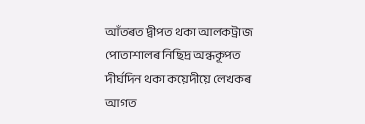আঁতৰত দ্বীপত থকা আলকট্রাজ পোতাশালৰ নিছিদ্র অন্ধকূপত দীর্ঘদিন থকা কয়েদীয়ে লেখকৰ আগত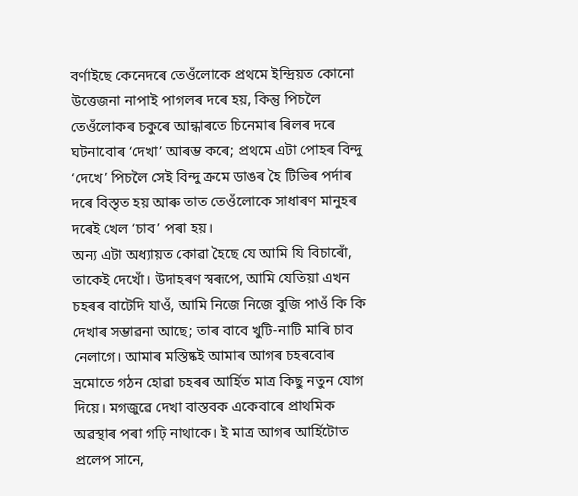বর্ণাইছে কেনেদৰে তেওঁলোকে প্রথমে ইন্দ্রিয়ত কোনো উত্তেজনা নাপাই পাগলৰ দৰে হয়, কিন্তু পিচলৈ তেওঁলোকৰ চকুৰে আন্ধাৰতে চিনেমাৰ ৰিলৰ দৰে ঘটনাবোৰ ‘দেখা’ আৰম্ভ কৰে; প্রথমে এটা পোহৰ বিন্দু ‘দেখে’ পিচলৈ সেই বিন্দু ক্ৰমে ডাঙৰ হৈ টিভিৰ পৰ্দাৰ দৰে বিস্তৃত হয় আৰু তাত তেওঁলোকে সাধাৰণ মানুহৰ দৰেই খেল ‘চাব’ পৰা হয়।
অন্য এটা অধ্যায়ত কোৱা হৈছে যে আমি যি বিচাৰোঁ, তাকেই দেখোঁ। উদাহৰণ স্বৰূপে, আমি যেতিয়া এখন চহৰৰ বাটেদি যাওঁ, আমি নিজে নিজে বুজি পাওঁ কি কি দেখাৰ সম্ভাৱনা আছে; তাৰ বাবে খুটি-নাটি মাৰি চাব নেলাগে। আমাৰ মস্তিষ্কই আমাৰ আগৰ চহৰবোৰ ভ্ৰমোতে গঠন হোৱা চহৰৰ আৰ্হিত মাত্র কিছু নতুন যোগ দিয়ে। মগজুৱে দেখা বাস্তবক একেবাৰে প্ৰাথমিক অৱস্থাৰ পৰা গঢ়ি নাথাকে। ই মাত্ৰ আগৰ আৰ্হিটোত প্রলেপ সানে,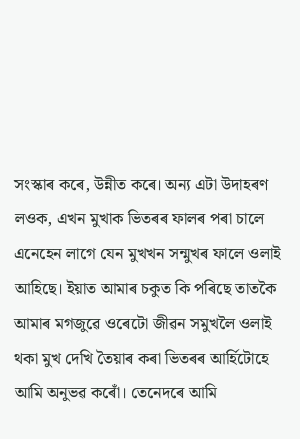সংস্কাৰ কৰে, উন্নীত কৰে। অন্য এটা উদাহৰণ লওক, এখন মুখাক ভিতৰৰ ফালৰ পৰা চালে এনেহেন লাগে যেন মুখখন সন্মুখৰ ফালে ওলাই আহিছে। ইয়াত আমাৰ চকুত কি পৰিছে তাতকৈ আমাৰ মগজুৱে ওৰেটো জীৱন সমুখলৈ ওলাই থকা মুখ দেখি তৈয়াৰ কৰা ভিতৰৰ আৰ্হিটোহে আমি অনুভৱ কৰোঁ। তেনেদৰে আমি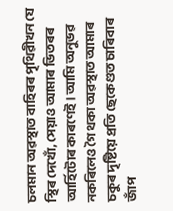চলমান অৱস্থাত বাহিৰৰ পৃথিৱীখন যে স্থিৰ দেখোঁ, সেয়াও আমাৰ ভিতৰৰ আৰ্হিটোৰ কাৰণেই। আমি অনুভৱ নকৰিলেও গৈ থকা অৱস্থাত আমাৰ চকুৰ দৃষ্টিয়ে প্রতি ছেকেণ্ডত চাৰিবাৰ জাঁপ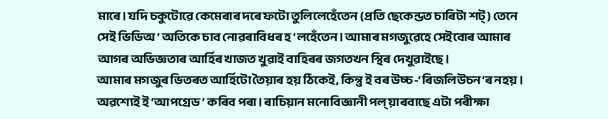মাৰে। যদি চকুটোৱে কেমেৰাৰ দৰে ফটো তুলিলেহেঁতেন (প্রতি ছেকেন্ডত চাৰিটা শট্) তেনে সেই ভিডিঅ’ অতিকে চাব নোৱৰাবিধৰ হ’লহেঁতেন। আমাৰ মগজুৱেহে সেইবোৰ আমাৰ আগৰ অভিজ্ঞতাৰ আৰ্হিৰ খাজত খুৱাই বাহিৰৰ জগতখন স্থিৰ দেখুৱাইছে।
আমাৰ মগজুৰ ভিতৰত আৰ্হিটো তৈয়াৰ হয় ঠিকেই, কিন্তু ই বৰ উচ্চ-‘ৰিজলিউচন’ৰ নহয়। অৱশ্যেই ই ‘আপগ্রেড’ কৰিব পৰা। ৰাচিয়ান মনোবিজ্ঞানী পল্ য়াৰবাছে এটা পৰীক্ষা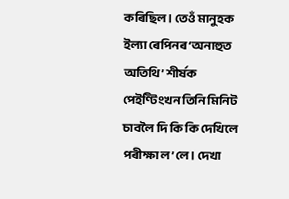কৰিছিল। তেওঁ মানুহক ইল্যা ৰেপিনৰ ‘অনাহুত অতিথি’ শীর্ষক পেইণ্টিংখন তিনি মিনিট চাবলৈ দি কি কি দেখিলে পৰীক্ষা ল’লে। দেখা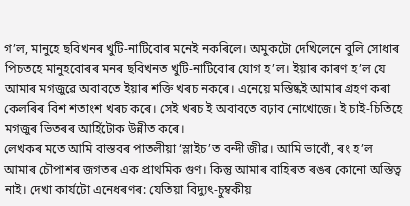গ’ল, মানুহে ছবিখনৰ খুটি-নাটিবোৰ মনেই নকৰিলে। অমুকটো দেখিলেনে বুলি সোধাৰ পিচতহে মানুহবোৰৰ মনৰ ছবিখনত খুটি-নাটিবোৰ যোগ হ’ল। ইয়াৰ কাৰণ হ’ল যে আমাৰ মগজুৱে অবাবতে ইয়াৰ শক্তি খৰচ নকৰে। এনেয়ে মস্তিষ্কই আমাৰ গ্ৰহণ কৰা কেলৰিৰ বিশ শতাংশ খৰচ কৰে। সেই খৰচ ই অবাবতে বঢ়াব নোখোজে। ই চাই-চিতিহে মগজুৰ ভিতৰৰ আৰ্হিটোক উন্নীত কৰে।
লেখকৰ মতে আমি বাস্তবৰ পাতলীয়া ‘স্লাইচ’ত বন্দী জীৱ। আমি ভাবোঁ, ৰং হ’ল আমাৰ চৌপাশৰ জগতৰ এক প্ৰাথমিক গুণ। কিন্তু আমাৰ বাহিৰত ৰঙৰ কোনো অস্তিত্ব নাই। দেখা কার্যটো এনেধৰণৰ: যেতিয়া বিদ্যুৎ-চুম্বকীয়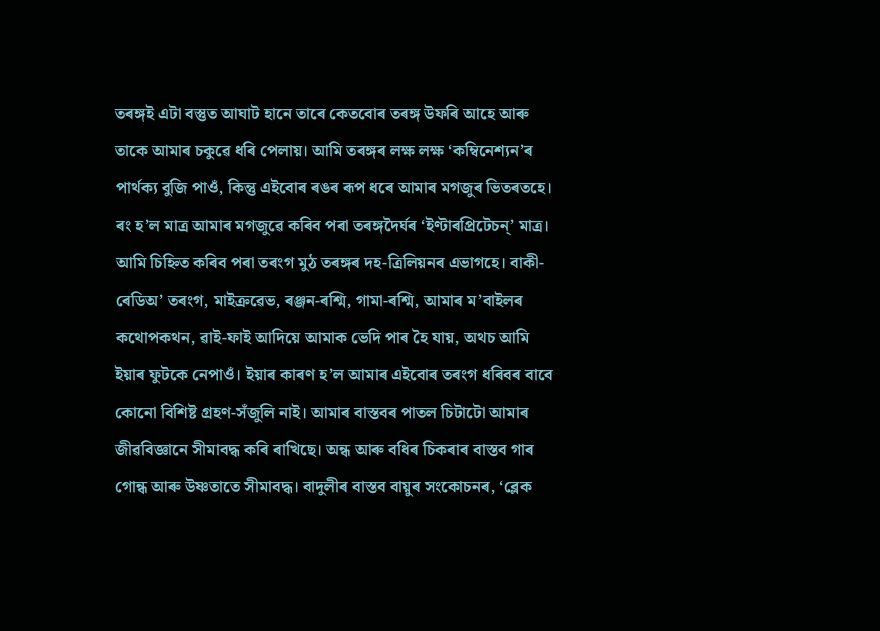তৰঙ্গই এটা বস্তুত আঘাট হানে তাৰে কেতবোৰ তৰঙ্গ উফৰি আহে আৰু তাকে আমাৰ চকুৱে ধৰি পেলায়। আমি তৰঙ্গৰ লক্ষ লক্ষ ‘কম্বিনেশ্যন’ৰ পাৰ্থক্য বুজি পাওঁ, কিন্তু এইবোৰ ৰঙৰ ৰূপ ধৰে আমাৰ মগজুৰ ভিতৰতহে। ৰং হ’ল মাত্ৰ আমাৰ মগজুৱে কৰিব পৰা তৰঙ্গদৈৰ্ঘৰ ‘ইণ্টাৰপ্রিটেচন্’ মাত্র। আমি চিহ্নিত কৰিব পৰা তৰংগ মুঠ তৰঙ্গৰ দহ-ত্রিলিয়নৰ এভাগহে। বাকী- ৰেডিঅ’ তৰংগ, মাইক্ৰৱেভ, ৰঞ্জন-ৰশ্মি, গামা-ৰশ্মি, আমাৰ ম’বাইলৰ কথোপকথন, ৱাই-ফাই আদিয়ে আমাক ভেদি পাৰ হৈ যায়, অথচ আমি ইয়াৰ ফুটকে নেপাওঁ। ইয়াৰ কাৰণ হ’ল আমাৰ এইবোৰ তৰংগ ধৰিবৰ বাবে কোনো বিশিষ্ট গ্রহণ-সঁজুলি নাই। আমাৰ বাস্তবৰ পাতল চিটাটো আমাৰ জীৱবিজ্ঞানে সীমাবদ্ধ কৰি ৰাখিছে। অন্ধ আৰু বধিৰ চিকৰাৰ বাস্তব গাৰ গোন্ধ আৰু উষ্ণতাতে সীমাবদ্ধ। বাদুলীৰ বাস্তব বায়ুৰ সংকোচনৰ, ‘ব্লেক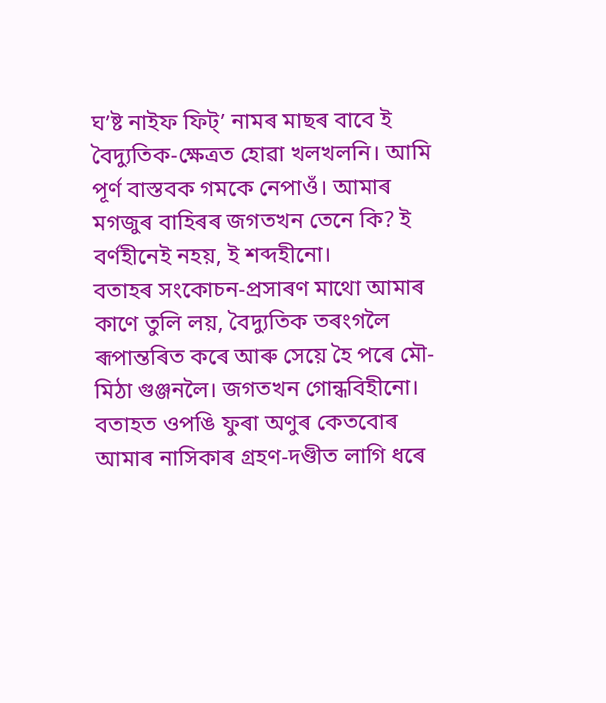ঘ’ষ্ট নাইফ ফিট্’ নামৰ মাছৰ বাবে ই বৈদ্যুতিক-ক্ষেত্ৰত হোৱা খলখলনি। আমি পূর্ণ বাস্তবক গমকে নেপাওঁ। আমাৰ মগজুৰ বাহিৰৰ জগতখন তেনে কি? ই বর্ণহীনেই নহয়, ই শব্দহীনো।
বতাহৰ সংকোচন-প্ৰসাৰণ মাথো আমাৰ কাণে তুলি লয়, বৈদ্যুতিক তৰংগলৈ ৰূপান্তৰিত কৰে আৰু সেয়ে হৈ পৰে মৌ-মিঠা গুঞ্জনলৈ। জগতখন গোন্ধবিহীনো। বতাহত ওপঙি ফুৰা অণুৰ কেতবোৰ আমাৰ নাসিকাৰ গ্ৰহণ-দণ্ডীত লাগি ধৰে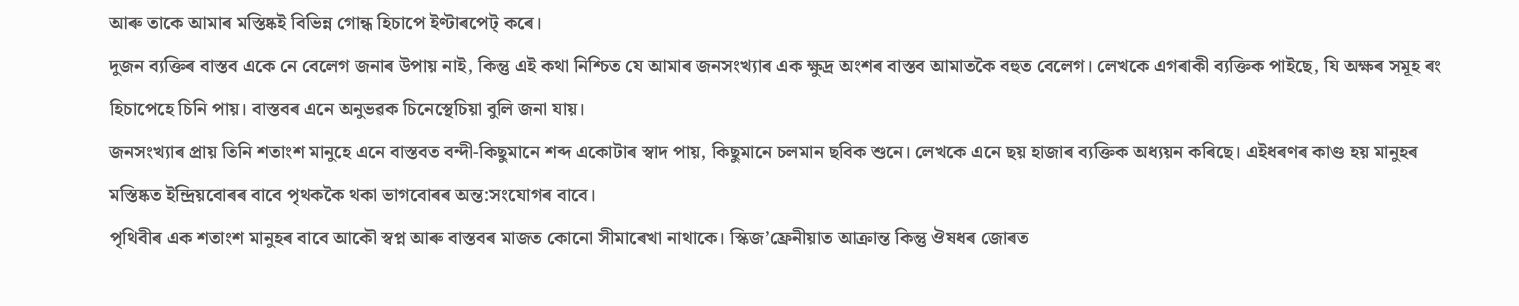আৰু তাকে আমাৰ মস্তিষ্কই বিভিন্ন গোন্ধ হিচাপে ইণ্টাৰপেট্ কৰে।
দুজন ব্যক্তিৰ বাস্তব একে নে বেলেগ জনাৰ উপায় নাই, কিন্তু এই কথা নিশ্চিত যে আমাৰ জনসংখ্যাৰ এক ক্ষুদ্ৰ অংশৰ বাস্তব আমাতকৈ বহুত বেলেগ। লেখকে এগৰাকী ব্যক্তিক পাইছে, যি অক্ষৰ সমূহ ৰং হিচাপেহে চিনি পায়। বাস্তবৰ এনে অনুভৱক চিনেস্থেচিয়া বুলি জনা যায়।
জনসংখ্যাৰ প্ৰায় তিনি শতাংশ মানুহে এনে বাস্তবত বন্দী-কিছুমানে শব্দ একোটাৰ স্বাদ পায়, কিছুমানে চলমান ছবিক শুনে। লেখকে এনে ছয় হাজাৰ ব্যক্তিক অধ্যয়ন কৰিছে। এইধৰণৰ কাণ্ড হয় মানুহৰ মস্তিষ্কত ইন্দ্ৰিয়বোৰৰ বাবে পৃথককৈ থকা ভাগবোৰৰ অন্ত:সংযোগৰ বাবে।
পৃথিবীৰ এক শতাংশ মানুহৰ বাবে আকৌ স্বপ্ন আৰু বাস্তবৰ মাজত কোনো সীমাৰেখা নাথাকে। স্কিজ’ফ্রেনীয়াত আক্ৰান্ত কিন্তু ঔষধৰ জোৰত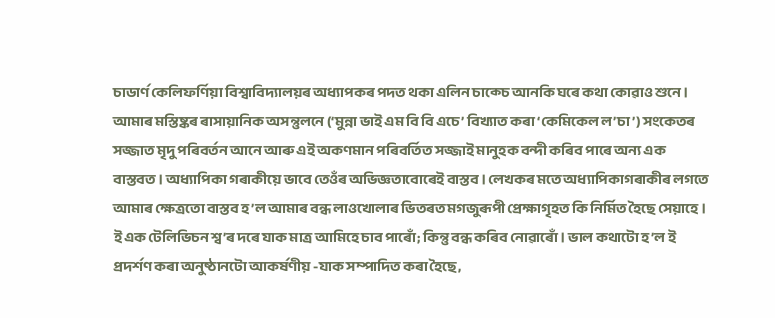চাডার্ণ কেলিফর্ণিয়া বিশ্বাবিদ্যালয়ৰ অধ্যাপকৰ পদত থকা এলিন চাক্চে আনকি ঘৰে কথা কোৱাও শুনে। আমাৰ মস্তিষ্কৰ ৰাসায়ানিক অসন্তুলনে (‘মুন্না ভাই এম বি বি এচে’ বিখ্যাত কৰা ‘কেমিকেল ল’চা’) সংকেতৰ সজ্জাত মৃদু পৰিবৰ্তন আনে আৰু এই অকণমান পৰিবৰ্তিত সজ্জাই মানুহক বন্দী কৰিব পাৰে অন্য এক বাস্তবত। অধ্যাপিকা গৰাকীয়ে ভাবে তেওঁৰ অভিজ্ঞতাবোৰেই বাস্তব। লেখকৰ মতে অধ্যাপিকাগৰাকীৰ লগতে আমাৰ ক্ষেত্ৰতো বাস্তব হ’ল আমাৰ বন্ধ লাওখোলাৰ ভিতৰত মগজুৰূপী প্রেক্ষাগৃহত কি নির্মিত হৈছে সেয়াহে। ই এক টেলিভিচন শ্ব’ৰ দৰে যাক মাত্র আমিহে চাব পাৰোঁ; কিন্তু বন্ধ কৰিব নোৱাৰোঁ। ভাল কথাটো হ’ল ই প্ৰদৰ্শণ কৰা অনুষ্ঠানটো আকর্ষণীয় -যাক সম্পাদিত কৰা হৈছে,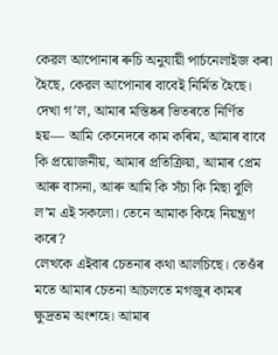কেৱল আপোনাৰ ৰুচি অনুযায়ী পার্চনেলাইজ কৰা হৈছে, কেৱল আপোনাৰ বাবেই নির্মিত হৈছে।
দেখা গ’ল, আমাৰ মস্তিষ্কৰ ভিতৰতে নির্ণিত হয়— আমি কেনেদৰে কাম কৰিম, আমাৰ বাবে কি প্রয়োজনীয়, আমাৰ প্ৰতিক্ৰিয়া, আমাৰ প্ৰেম আৰু বাসনা, আৰু আমি কি সঁচা কি মিছা বুলি ল’ম এই সকলো। তেনে আমাক কিহে নিয়ন্ত্ৰণ কৰে?
লেখকে এইবাৰ চেতনাৰ কথা আলচিছে। তেওঁৰ মতে আমাৰ চেতনা আচলতে মগজুৰ কামৰ ক্ষুদ্রতম অংশহে। আমাৰ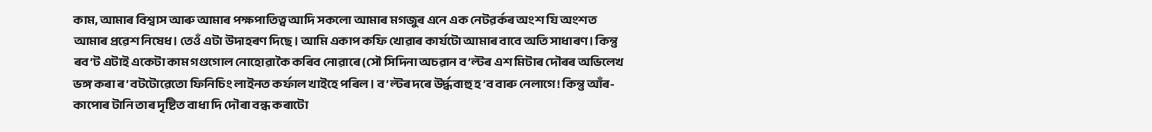কাম, আমাৰ বিশ্বাস আৰু আমাৰ পক্ষপাতিত্ব আদি সকলো আমাৰ মগজুৰ এনে এক নেটৱৰ্কৰ অংশ যি অংশত আমাৰ প্ৰৱেশ নিষেধ। তেওঁ এটা উদাহৰণ দিছে। আমি একাপ কফি খোৱাৰ কাৰ্যটো আমাৰ বাবে অতি সাধাৰণ। কিন্তু ৰব’ট এটাই একেটা কাম গণ্ডগোল নোহোৱাকৈ কৰিব নোৱাৰে (সৌ সিদিনা অচৱান ব’ল্টৰ এশ মিটাৰ দৌৰৰ অভিলেখ ভঙ্গ কৰা ৰ’বটটোৱেতো ফিনিচিং লাইনত কর্ফাল খাইহে পৰিল। ব’ল্টৰ দৰে উৰ্দ্ধবাহু হ’ব বাৰু নেলাগে! কিন্তু আঁৰ-কাপোৰ টানি তাৰ দৃষ্টিত বাধা দি দৌৰা বন্ধ কৰাটো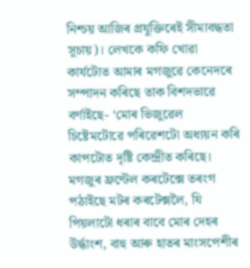নিশ্চয় আজিৰ প্ৰযুক্তিৰেই সীমাবদ্ধতা সূচায়)। লেখকে কফি খোৱা কাৰ্যটোত আমাৰ মগজুৱে কেনেদৰে সম্পাদন কৰিছে তাক বিশদভাৱে বৰ্ণাইছে- ‘মোৰ ভিজুৱেল চিষ্টেমটোৱে পৰিৱেশটো অধ্যয়ন কৰি কাপটোত দৃষ্টি কেন্দ্রীত কৰিছে। মগজুৰ ফ্রণ্টেল কৰটেক্সে তৰংগ পঠাইছে মটৰ কৰটেক্সলৈ, যি পিয়লাটো ধৰাৰ বাবে মোৰ দেহৰ উৰ্দ্ধাংশ, বাহু আৰু হাতৰ মাংসপেশীৰ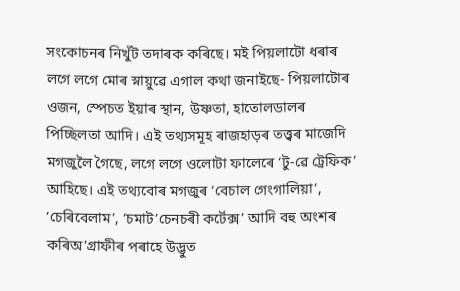সংকোচনৰ নিখুঁট তদাৰক কৰিছে। মই পিয়লাটো ধৰাৰ লগে লগে মোৰ স্নায়ুৱে এগাল কথা জনাইছে- পিয়লাটোৰ ওজন, স্পেচত ইয়াৰ স্থান, উষ্ণতা, হাতোলডালৰ পিচ্ছিলতা আদি। এই তথ্যসমূহ ৰাজহাড়ৰ তত্ত্বৰ মাজেদি মগজুলৈ গৈছে, লগে লগে ওলোটা ফালেৰে ‘টু-ৱে ট্রেফিক’ আহিছে। এই তথ্যবোৰ মগজুৰ ‘বেচাল গেংগালিয়া’, ‘চেৰিবেলাম’, ‘চমাট’চেনচৰী কর্টেক্স’ আদি বহু অংশৰ কৰিঅ’গ্ৰাফীৰ পৰাহে উদ্ভুত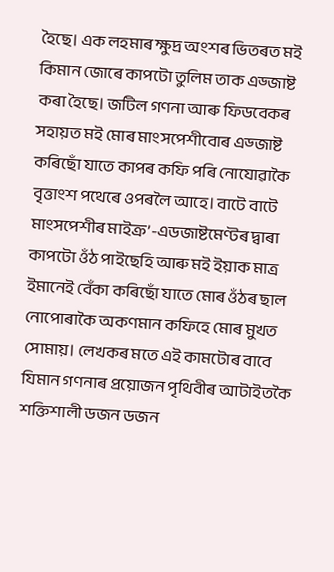হৈছে। এক লহমাৰ ক্ষুদ্ৰ অংশৰ ভিতৰত মই কিমান জোৰে কাপটো তুলিম তাক এড্জাষ্ট কৰা হৈছে। জটিল গণনা আৰু ফিডবেকৰ সহায়ত মই মোৰ মাংসপেশীবোৰ এড্জাষ্ট কৰিছোঁ যাতে কাপৰ কফি পৰি নোযোৱাকৈ বৃত্তাংশ পথেৰে ওপৰলৈ আহে। বাটে বাটে মাংসপেশীৰ মাইক্ৰ’-এডজাষ্টমেণ্টৰ দ্বাৰা কাপটো ওঁঠ পাইছেহি আৰু মই ইয়াক মাত্র ইমানেই বেঁকা কৰিছোঁ যাতে মোৰ ওঁঠৰ ছাল নোপোৰাকৈ অকণমান কফিহে মোৰ মুখত সোমায়। লেখকৰ মতে এই কামটোৰ বাবে যিমান গণনাৰ প্ৰয়োজন পৃথিবীৰ আটাইতকৈ শক্তিশালী ডজন ডজন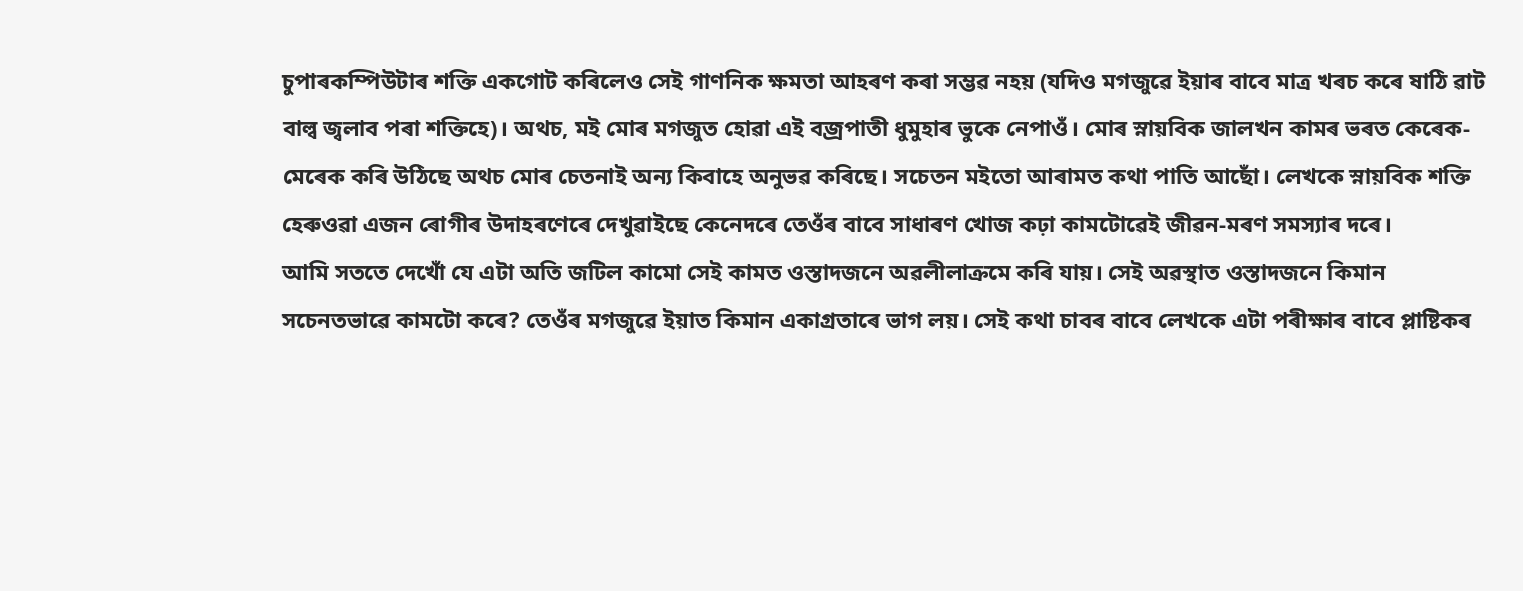চুপাৰকম্পিউটাৰ শক্তি একগোট কৰিলেও সেই গাণনিক ক্ষমতা আহৰণ কৰা সম্ভৱ নহয় (যদিও মগজুৱে ইয়াৰ বাবে মাত্ৰ খৰচ কৰে ষাঠি ৱাট বাল্ব জ্বলাব পৰা শক্তিহে)। অথচ, মই মোৰ মগজুত হোৱা এই বজ্রপাতী ধুমুহাৰ ভুকে নেপাওঁ। মোৰ স্নায়বিক জালখন কামৰ ভৰত কেৰেক-মেৰেক কৰি উঠিছে অথচ মোৰ চেতনাই অন্য কিবাহে অনুভৱ কৰিছে। সচেতন মইতো আৰামত কথা পাতি আছোঁ। লেখকে স্নায়বিক শক্তি হেৰুওৱা এজন ৰোগীৰ উদাহৰণেৰে দেখুৱাইছে কেনেদৰে তেওঁৰ বাবে সাধাৰণ খোজ কঢ়া কামটোৱেই জীৱন-মৰণ সমস্যাৰ দৰে।
আমি সততে দেখোঁ যে এটা অতি জটিল কামো সেই কামত ওস্তাদজনে অৱলীলাক্ৰমে কৰি যায়। সেই অৱস্থাত ওস্তাদজনে কিমান সচেনতভাৱে কামটো কৰে? তেওঁৰ মগজুৱে ইয়াত কিমান একাগ্ৰতাৰে ভাগ লয়। সেই কথা চাবৰ বাবে লেখকে এটা পৰীক্ষাৰ বাবে প্লাষ্টিকৰ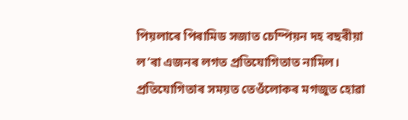পিয়লাৰে পিৰামিড সজাত চেম্পিয়ন দহ বছৰীয়া ল’ৰা এজনৰ লগত প্রতিযোগিতাত নামিল। প্রতিযোগিতাৰ সময়ত তেওঁলোকৰ মগজুত হোৱা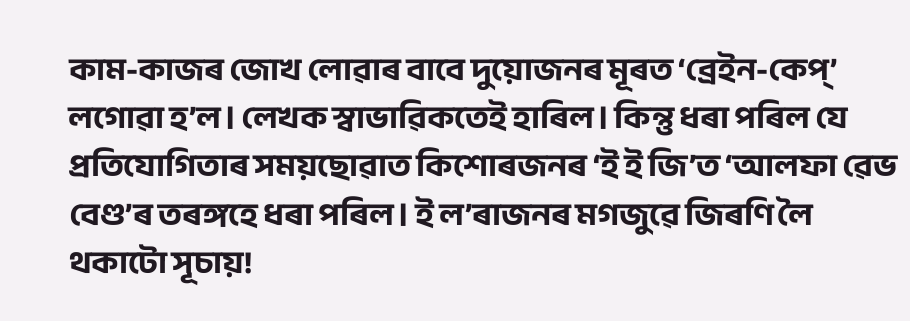কাম-কাজৰ জোখ লোৱাৰ বাবে দুয়োজনৰ মূৰত ‘ব্রেইন-কেপ্’ লগোৱা হ’ল। লেখক স্বাভাৱিকতেই হাৰিল। কিন্তু ধৰা পৰিল যে প্রতিযোগিতাৰ সময়ছোৱাত কিশোৰজনৰ ‘ই ই জি’ত ‘আলফা ৱেভ বেণ্ড’ৰ তৰঙ্গহে ধৰা পৰিল। ই ল’ৰাজনৰ মগজুৱে জিৰণি লৈ থকাটো সূচায়!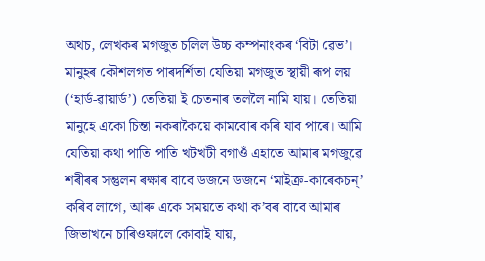অথচ, লেখকৰ মগজুত চলিল উচ্চ কম্পনাংকৰ ‘বিটা ৱেভ’। মানুহৰ কৌশলগত পাৰদৰ্শিতা যেতিয়া মগজুত স্থায়ী ৰূপ লয় (‘হার্ড-ৱায়ার্ড’) তেতিয়া ই চেতনাৰ তললৈ নামি যায়। তেতিয়া মানুহে একো চিন্তা নকৰাকৈয়ে কামবোৰ কৰি যাব পাৰে। আমি যেতিয়া কথা পাতি পাতি খটখটী বগাওঁ এহাতে আমাৰ মগজুৱে শৰীৰৰ সন্তুলন ৰক্ষাৰ বাবে ডজনে ডজনে ‘মাইক্ৰ-কাৰেকচন্’ কৰিব লাগে, আৰু একে সময়তে কথা ক’বৰ বাবে আমাৰ জিভাখনে চাৰিওফালে কোবাই যায়,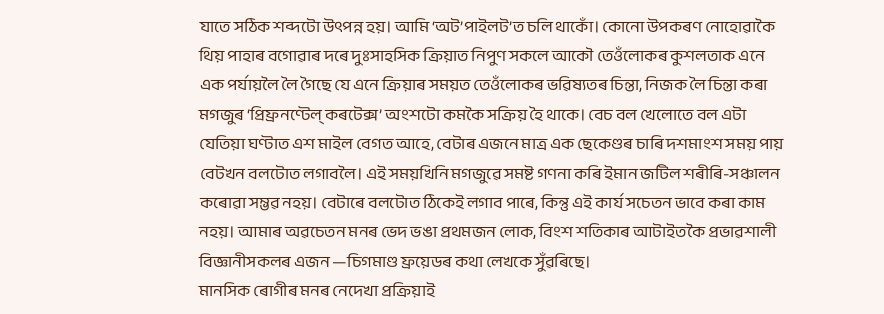যাতে সঠিক শব্দটো উৎপন্ন হয়। আমি ‘অট’পাইলট’ত চলি থাকোঁ। কোনো উপকৰণ নোহোৱাকৈ থিয় পাহাৰ বগোৱাৰ দৰে দুঃসাহসিক ক্ৰিয়াত নিপুণ সকলে আকৌ তেওঁলোকৰ কুশলতাক এনে এক পর্যায়লৈ লৈ গৈছে যে এনে ক্ৰিয়াৰ সময়ত তেওঁলোকৰ ভৱিষ্যতৰ চিন্তা, নিজক লৈ চিন্তা কৰা মগজুৰ ‘প্রিফ্ৰনণ্টেল্ কৰটেক্স’ অংশটো কমকৈ সক্ৰিয় হৈ থাকে। বেচ বল খেলোতে বল এটা যেতিয়া ঘণ্টাত এশ মাইল বেগত আহে, বেটাৰ এজনে মাত্র এক ছেকেণ্ডৰ চাৰি দশমাংশ সময় পায় বেটখন বলটোত লগাবলৈ। এই সময়খিনি মগজুৱে সমষ্ট গণনা কৰি ইমান জটিল শৰীৰি-সঞ্চালন কৰোৱা সম্ভৱ নহয়। বেটাৰে বলটোত ঠিকেই লগাব পাৰে, কিন্তু এই কার্য সচেতন ভাবে কৰা কাম নহয়। আমাৰ অৱচেতন মনৰ ভেদ ভঙা প্রথমজন লোক, বিংশ শতিকাৰ আটাইতকৈ প্ৰভাৱশালী বিজ্ঞানীসকলৰ এজন —চিগমাণ্ড ফ্রয়েডৰ কথা লেখকে সুঁৱৰিছে।
মানসিক ৰোগীৰ মনৰ নেদেখা প্ৰক্ৰিয়াই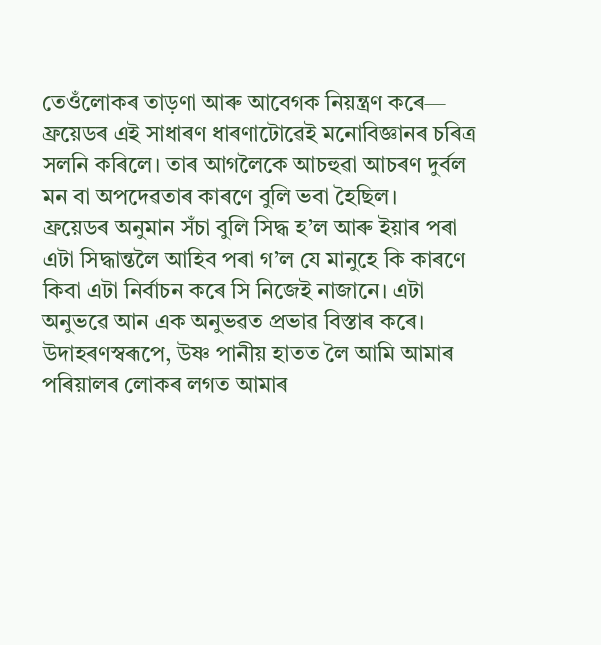তেওঁলোকৰ তাড়ণা আৰু আবেগক নিয়ন্ত্রণ কৰে— ফ্রয়েডৰ এই সাধাৰণ ধাৰণাটোৱেই মনোবিজ্ঞানৰ চৰিত্ৰ সলনি কৰিলে। তাৰ আগলৈকে আচহুৱা আচৰণ দুৰ্বল মন বা অপদেৱতাৰ কাৰণে বুলি ভবা হৈছিল।
ফ্রয়েডৰ অনুমান সঁচা বুলি সিদ্ধ হ’ল আৰু ইয়াৰ পৰা এটা সিদ্ধান্তলৈ আহিব পৰা গ’ল যে মানুহে কি কাৰণে কিবা এটা নির্বাচন কৰে সি নিজেই নাজানে। এটা অনুভৱে আন এক অনুভৱত প্ৰভাৱ বিস্তাৰ কৰে।
উদাহৰণস্বৰূপে, উষ্ণ পানীয় হাতত লৈ আমি আমাৰ পৰিয়ালৰ লোকৰ লগত আমাৰ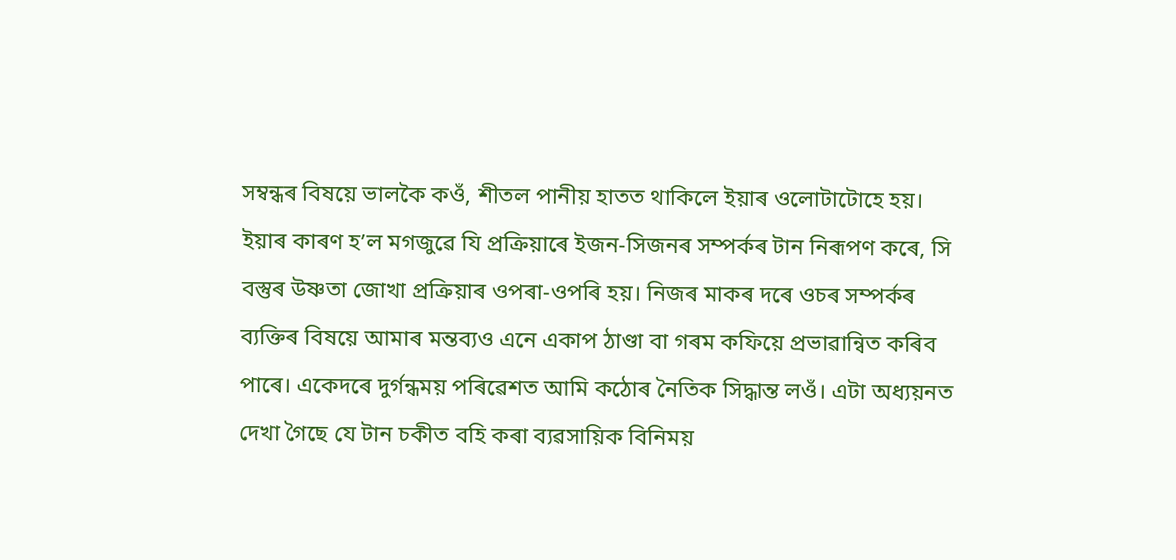সম্বন্ধৰ বিষয়ে ভালকৈ কওঁ, শীতল পানীয় হাতত থাকিলে ইয়াৰ ওলোটাটোহে হয়। ইয়াৰ কাৰণ হ’ল মগজুৱে যি প্ৰক্ৰিয়াৰে ইজন-সিজনৰ সম্পৰ্কৰ টান নিৰূপণ কৰে, সি বস্তুৰ উষ্ণতা জোখা প্রক্ৰিয়াৰ ওপৰা-ওপৰি হয়। নিজৰ মাকৰ দৰে ওচৰ সম্পৰ্কৰ ব্যক্তিৰ বিষয়ে আমাৰ মন্তব্যও এনে একাপ ঠাণ্ডা বা গৰম কফিয়ে প্রভাৱান্বিত কৰিব পাৰে। একেদৰে দুৰ্গন্ধময় পৰিৱেশত আমি কঠোৰ নৈতিক সিদ্ধান্ত লওঁ। এটা অধ্যয়নত দেখা গৈছে যে টান চকীত বহি কৰা ব্যৱসায়িক বিনিময়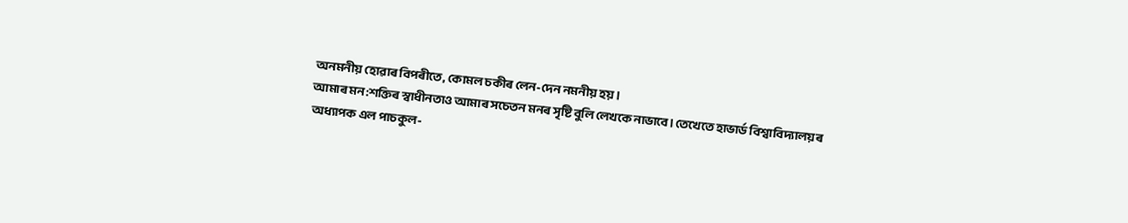অনমনীয় হোৱাৰ বিপৰীতে, কোমল চকীৰ লেন-দেন নমনীয় হয়।
আমাৰ মন:শক্তিৰ স্বাধীনতাও আমাৰ সচেতন মনৰ সৃষ্টি বুলি লেখকে নাভাবে। তেখেতে হাভার্ড বিশ্বাবিদ্যালয়ৰ অধ্যাপক এল পাচকুল-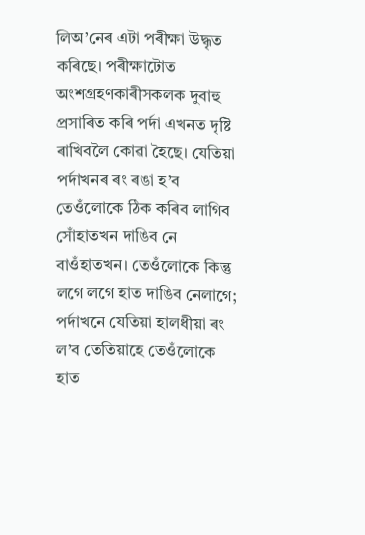লিঅ’নেৰ এটা পৰীক্ষা উদ্ধৃত কৰিছে। পৰীক্ষাটোত অংশগ্ৰহণকাৰীসকলক দুবাহু প্ৰসাৰিত কৰি পৰ্দা এখনত দৃষ্টি ৰাখিবলৈ কোৱা হৈছে। যেতিয়া পর্দাখনৰ ৰং ৰঙা হ’ব তেওঁলোকে ঠিক কৰিব লাগিব সোঁহাতখন দাঙিব নে বাওঁহাতখন। তেওঁলোকে কিন্তু লগে লগে হাত দাঙিব নেলাগে; পর্দাখনে যেতিয়া হালধীয়া ৰং ল’ব তেতিয়াহে তেওঁলোকে হাত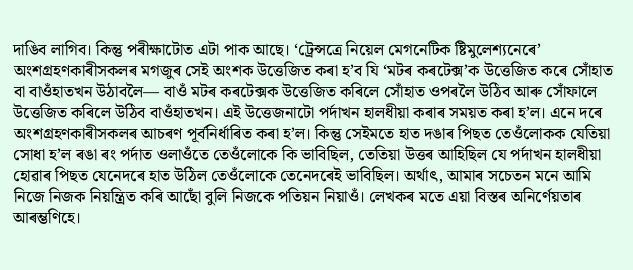দাঙিব লাগিব। কিন্তু পৰীক্ষাটোত এটা পাক আছে। ‘ট্রেন্সত্রে নিয়েল মেগনেটিক ষ্টিমুলেশ্যনেৰে’ অংশগ্ৰহণকাৰীসকলৰ মগজুৰ সেই অংশক উত্তেজিত কৰা হ’ব যি ‘মটৰ কৰটেক্স’ক উত্তেজিত কৰে সোঁহাত বা বাওঁহাতখন উঠাবলৈ— বাওঁ মটৰ কৰটেক্সক উত্তেজিত কৰিলে সোঁহাত ওপৰলৈ উঠিব আৰু সোঁফালে উত্তেজিত কৰিলে উঠিব বাওঁহাতখন। এই উত্তেজনাটো পর্দাখন হালধীয়া কৰাৰ সময়ত কৰা হ’ল। এনে দৰে অংশগ্ৰহণকাৰীসকলৰ আচৰণ পূৰ্বনিৰ্ধাৰিত কৰা হ’ল। কিন্তু সেইমতে হাত দঙাৰ পিছত তেওঁলোকক যেতিয়া সোধা হ’ল ৰঙা ৰং পর্দাত ওলাওঁতে তেওঁলোকে কি ভাবিছিল, তেতিয়া উত্তৰ আহিছিল যে পর্দাখন হালধীয়া হোৱাৰ পিছত যেনেদৰে হাত উঠিল তেওঁলোকে তেনেদৰেই ভাবিছিল। অর্থাৎ, আমাৰ সচেতন মনে আমি নিজে নিজক নিয়ন্ত্রিত কৰি আছোঁ বুলি নিজকে পতিয়ন নিয়াওঁ। লেখকৰ মতে এয়া বিস্তৰ অনির্ণেয়তাৰ আৰম্ভণিহে।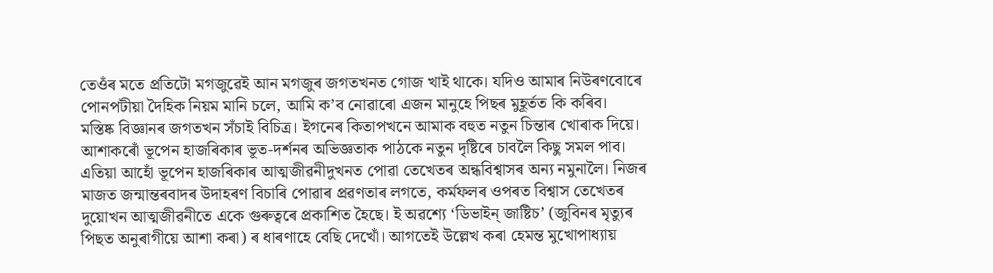তেওঁৰ মতে প্রতিটো মগজুৱেই আন মগজুৰ জগতখনত গোজ খাই থাকে। যদিও আমাৰ নিউৰণবোৰে পোনপটীয়া দৈহিক নিয়ম মানি চলে, আমি ক’ব নোৱাৰো এজন মানুহে পিছৰ মুহূৰ্তত কি কৰিব।
মস্তিষ্ক বিজ্ঞানৰ জগতখন সঁচাই বিচিত্র। ইগনেৰ কিতাপখনে আমাক বহুত নতুন চিন্তাৰ খোৰাক দিয়ে। আশাকৰোঁ ভূপেন হাজৰিকাৰ ভূত-দৰ্শনৰ অভিজ্ঞতাক পাঠকে নতুন দৃষ্টিৰে চাবলৈ কিছু সমল পাব।
এতিয়া আহোঁ ভূপেন হাজৰিকাৰ আত্মজীৱনীদুখনত পোৱা তেখেতৰ অন্ধবিশ্বাসৰ অন্য নমুনালৈ। নিজৰ মাজত জন্মান্তৰবাদৰ উদাহৰণ বিচাৰি পোৱাৰ প্ৰৱণতাৰ লগতে, কর্মফলৰ ওপৰত বিশ্বাস তেখেতৰ দুয়োখন আত্মজীৱনীতে একে গুৰুত্বৰে প্ৰকাশিত হৈছে। ই অৱশ্যে ‘ডিভাইন্ জাষ্টিচ’ (জুবিনৰ মৃত্যুৰ পিছত অনুৰাগীয়ে আশা কৰা) ৰ ধাৰণাহে বেছি দেখোঁ। আগতেই উল্লেখ কৰা হেমন্ত মুখোপাধ্যায়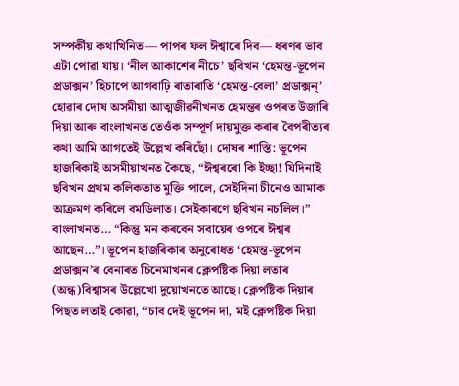সম্পর্কীয় কথাখিনিত— পাপৰ ফল ঈশ্বাৰে দিব— ধৰণৰ ভাব এটা পোৱা যায়। ‘নীল আকাশেৰ নীচে’ ছবিখন ‘হেমন্ত-ভূপেন প্রডাক্সন’ হিচাপে আগবাঢ়ি ৰাতাৰাতি ‘হেমন্ত-বেলা’ প্রডাক্সন্’ হোৱাৰ দোষ অসমীয়া আত্মজীৱনীখনত হেমন্তৰ ওপৰত উজাৰি দিয়া আৰু বাংলাখনত তেওঁক সম্পূর্ণ দায়মুক্ত কৰাৰ বৈপৰীত্যৰ কথা আমি আগতেই উল্লেখ কৰিছোঁ। দোষৰ শাস্তি: ভূপেন হাজৰিকাই অসমীয়াখনত কৈছে, “ঈশ্বৰৰো কি ইচ্ছা! যিদিনাই ছবিখন প্রথম কলিকতাত মুক্তি পালে, সেইদিনা চীনেও আমাক আক্ৰমণ কৰিলে বমডিলাত। সেইকাৰণে ছবিখন নচলিল।” বাংলাখনত… “কিন্তু মন কৰবেন সবায়েৰ ওপৰে ঈশ্বৰ আছেন…”। ভূপেন হাজৰিকাৰ অনুৰোধত ‘হেমন্ত-ভূপেন প্রডাক্সন’ৰ বেনাৰত চিনেমাখনৰ ক্লেপষ্টিক দিয়া লতাৰ (অন্ধ)বিশ্বাসৰ উল্লেখো দুয়োখনতে আছে। ক্লেপষ্টিক দিয়াৰ পিছত লতাই কোৱা, “চাব দেই ভূপেন দা, মই ক্লেপষ্টিক দিয়া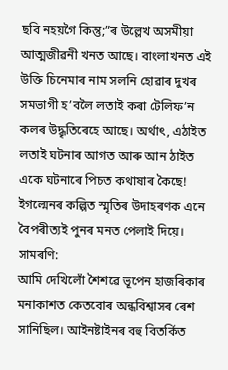ছবি নহয়গৈ কিন্তু;”ৰ উল্লেখ অসমীয়া আত্মজীৱনী খনত আছে। বাংলাখনত এই উক্তি চিনেমাৰ নাম সলনি হোৱাৰ দুখৰ সমভাগী হ’বলৈ লতাই কৰা টেলিফ’ন কলৰ উদ্ধৃতিৰেহে আছে। অর্থাৎ, এঠাইত লতাই ঘটনাৰ আগত আৰু আন ঠাইত একে ঘটনাৰে পিচত কথাষাৰ কৈছে! ইগল্মেনৰ কল্পিত স্মৃতিৰ উদাহৰণক এনে বৈপৰীত্যই পুনৰ মনত পেলাই দিয়ে।
সামৰণি:
আমি দেখিলোঁ শৈশৱে ভূপেন হাজৰিকাৰ মনাকাশত কেতবোৰ অন্ধবিশ্বাসৰ ৰেশ সানিছিল। আইনষ্টাইনৰ বহু বিতর্কিত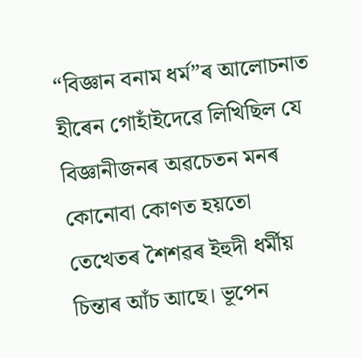“বিজ্ঞান বনাম ধৰ্ম”ৰ আলোচনাত হীৰেন গোহাঁইদেৱে লিখিছিল যে বিজ্ঞানীজনৰ অৱচেতন মনৰ কোনোবা কোণত হয়তো তেখেতৰ শৈশৱৰ ইহুদী ধর্মীয় চিন্তাৰ আঁচ আছে। ভূপেন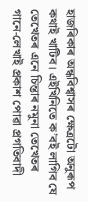হাজৰিকাৰ অন্ধবিশ্বাসৰ ক্ষেত্ৰটো অনুৰূপ কথাই খাটিব। এইখিনিতে ক’বই লাগিব যে তেখেতৰ এনে চিন্তাৰ নমুনা তেখেতৰ গানে-লেখাই প্রকাশ পোৱা প্রগতিবাদী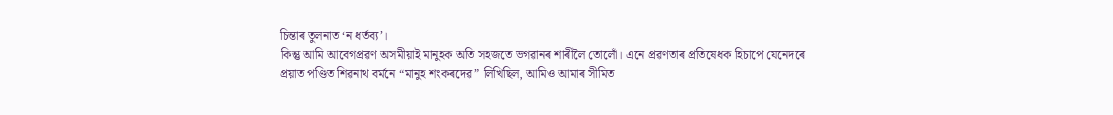চিন্তাৰ তুলনাত ‘ন ধর্তব্য’।
কিন্তু আমি আবেগপ্ৰৱণ অসমীয়াই মানুহক অতি সহজতে ভগৱানৰ শাৰীলৈ তোলোঁ। এনে প্ৰৱণতাৰ প্ৰতিষেধক হিচাপে যেনেদৰে প্রয়াত পণ্ডিত শিৱনাথ বর্মনে “মানুহ শংকৰদেৱ” লিখিছিল, আমিও আমাৰ সীমিত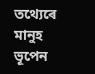তথ্যেৰে মানুহ ভূপেন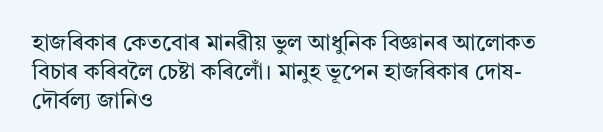হাজৰিকাৰ কেতবোৰ মানৱীয় ভুল আধুনিক বিজ্ঞানৰ আলোকত বিচাৰ কৰিবলৈ চেষ্টা কৰিলোঁ। মানুহ ভূপেন হাজৰিকাৰ দোষ-দৌর্বল্য জানিও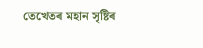তেখেতৰ মহান সৃষ্টিৰ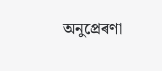অনুপ্ৰেৰণা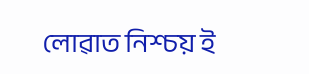লোৱাত নিশ্চয় ই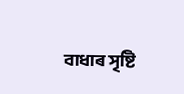বাধাৰ সৃষ্টি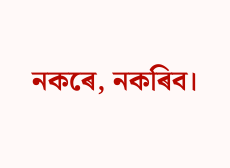নকৰে, নকৰিব।